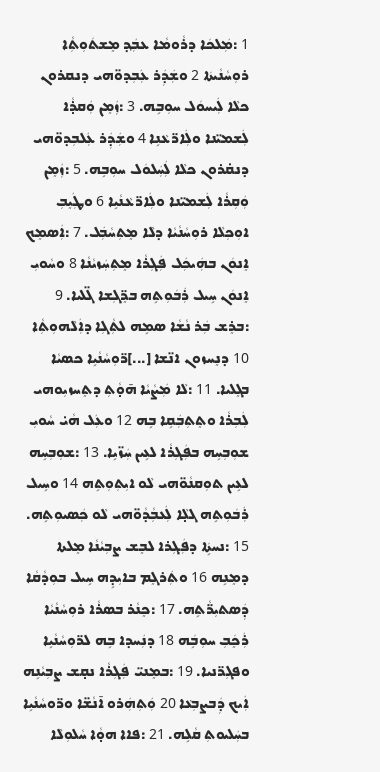1 :ܡܲܠܟܿܐ ܕܪܵܘܡܵܐ ܥܒ݂ܲܕ ܡܸܫܬܿܘܼܬܼܵܐ ܪܘܼܚܵܢܵܝܬܿܐ 2 ܘܫܲܕܲܪ ܥܲܒܼܕܘ̈ܗܝ ܕܢܩܪܘܢ ܟܠܵܐ ܠܲܝܚܘܿܠ ܚܘܼܒܹܗ. 3 :ܙܲܡܸܢ ܘܲܩܪ̣ܵܐ ܠܲܫܡܝ̈ܢܐ ܘܠܲܐܪ̈ܥܵܢܹܐ 4 ܘܫܲܕܲܪ ܥܲܠܒܼܕܘ̈ܗܝ ܕܢܩ̇ܪܘܢ ܟܠܵܐ ܠܲܚܲܠܘܿܠ ܚܘܼܒܹܗ. 5 :ܙܲܡܸܢ ܘܲܩܼܪܵܐ ܠܲܫܡܝ̈ܢܐ ܘܠܲܐܪ̈ܥܵܢܵܝܹܐ 6 ܘܛܲܝܸܒܼ ܐܘܼܟܼܠܵܐ ܪܘܼܚܵܢܵܝܵܐ ܕܠܵܐ ܡܸܬܼܚܵܒܲܠ. 7 :ܐܲܣܡܸܟ ܐܸܢܘܿܢ ܒܗܲܝܟܲܠ ܦܲܓܼܪܵܐ ܡܸܬܼܚܲܙܝܵܢܵܐ 8 ܘܚܵܘܝܼ ܐܸܢܘܿܢ ܚܹܝܠ ܪܲܒܿܘܼܬܹܗ ܒܪܸ̈ܓܼܫܐ ܓ̈ܠܝܐ. 9 :ܒܪܸܫ ܒܲܪ ܢܵܫܵܐ ܣܡܹܗ ܠܬܼܵܓܼܐ ܕܐܲܠܵܗܘܼܬܼܵܐ 10 ܕܢܸܚܙܘܢ ܐܢ̈ܫܐ [...]ܪ̈ܘܼܚܵܢܵܝܹܐ ܟܣܝܵܐ ܒܓܸܠܝܐ. 11 :ܠܵܐ ܡܲܨܵܝܵܐ ܗ̄ܘ̣ܵܬܼ ܕܬܸܚܙܝܼܘܗܝ ܠܲܒܼܪܵܐ ܘܬܸܬܼܒܲܩܹܐ ܒܹܗ 12 ܘܥܲܠ ܗܵܝ̇ ܚܵܘܝܼ ܫܘܼܒܼܚܹܗ ܒܦܲܓܼܪܵܐ ܠܥܹܝܢ ܚܲܙ̈ܝܹܐ. 13 :ܫܘܼܒܼܚܹܗ ܠܥܹܝܢ ܬܘܼܩܢܵܘ̈ܗܝ ܠܵܘ ܐܝܼܬܼܘܼܬܹܗ 14 ܘܚܹܝܠ ܪܲܒܿܘܼܬܹܗ ܓܠ̣ܵܐ ܠܲܥܒܼܵܕܵܘ̈ܗܝ ܠܵܘ ܟܲܣܝܘܼܬܹܗ. 15 :ܢܚܬܹܿܐ ܕܦܲܓܼܪܐ ܠܒܸܫ ܨܒܼܝܵܢܵܐ ܡܸܠܬܐ ܕܡܸܢܹܗ 16 ܘܬܲܪܓܸܡ ܒܐܝܼܕܹܗ ܚܹܝܠ ܒܘܼܕܵܩܵܐ ܕܲܣܬܝܼܪ̈ܵܬܹܗ. 17 :ܟܸܢܵܪ ܒܣܪܵܐ ܪܘܼܚܵܢܵܝܵܐ ܪܲܟܸܿܒܼ ܚܘܼܒܹܿܗ 18 ܕܢܲܚܕܐ ܒܹܗ ܠܪ̈ܘܼܚܵܢܵܝܹܐ ܘܦܓܼܪ̈ܢܝܐ. 19 :ܒܡܸܢܝ̈ ܦܲܓܼܪܵܐ ܢܩ̣ܫ ܨܒܼܝܵܢܹܗ ܐܲܝܟ ܕܲܒܨܒܼܥܵܐ 20 ܘܲܬܼܗܲܪܘ ܐ̄ܢܵܫ̈ܐ ܘܪ̈ܘܚܵܢܵܝܹܐ ܒܚܲܠܝܘܬܼ ܩܵܠܹܗ. 21 :ܦܐܐ ܗܘ̣ܵܐ ܚܵܠܘܼܠܵܐ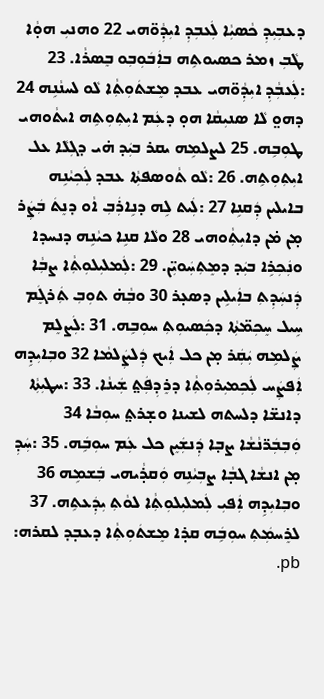ܕܥܒܼܝܼܕܼ ܟܵܣܝܼܵܐ ܠܲܥܒܼܕܼ ܐܝܼܕܼܵܘ̈ܗܝ 22 ܘܗܢܝܼ ܗܘ̣ܵܐ ܛܵܒܼ ܙܡܪ ܟܣܝܘܬܹܗ ܒܐܲܒܿܘܼܒܼܘ ܒܸܣܪܵܐ. 23 :ܠܲܥܒܼܵܕܼ ܐܝܼܕܼܵܘ̈ܗܝ ܥܒܕ ܡܸܫܬܿܘܼܬܼܵܐ ܠܵܘ ܠܚܢܵܢܹܗ 24 ܕܗܘ̤ ܠܵܐ ܣܢܝܼܩܵܐ ܗܘ̣ ܕܥܲܡ ܐܝܼܬܼܘܼܬܹܗ ܐܝܬܵܘܗܝ ܛܘܼܒܹܗ. 25 ܠܨܠܡܹܗ ܝܩܪ ܒܝܲܕ ܗ̇ܝ ܕܓܼܠܵܐ ܥܠ ܐܝܼܬܼܘܼܬܹܗ. 26 :ܠܵܘ ܬܵܘܣܦܬܼܵܐ ܥܒܕ ܠܲܟܼܝܵܢܹܗ ܒܐܝܠܝܢ ܕܲܩܢܹܐ 27 :ܠܲܝܬ ܠܹܗ ܕܢܹܐܪܲܒܼ ܐܵܘ ܕܢܸܬܿ ܒܲܨܲܪ ܡ̣ܢ ܡ̇ܢ ܕܐܝܼܬܼܵܘܗܝ 28 ܘܠܵܐ ܩܢܹܐ ܟܝܵܢܹܗ ܕܢܚܕܐ ܘܢܲܟܼܪܹܐ ܒܝܲܕ ܕܡܸܬܼܚܲܘܝܼ̈ܢ. 29 :ܠܲܡܠܝܼܠܘܼܬܼܵܐ ܨܒܼܵܐ ܕܲܢܚܲܕܼܬܼ ܒܐܲܝܠܹܝܢ ܕܣܥ̣ܪ 30 ܘܒܼܵܗ̇ ܬܘܼܒܼ ܬܲܪܓܸܿܡ ܚܹܝܠ ܚܸܟܼܡ̈ܬܼܵܐ ܕܟܲܣܝܘܼܬܼ ܚܘܼܒܹܗ. 31 :ܠܲܨܠܸܡ ܨܲܠܡܹܗ ܝܲܩܲܪ ܡ̣ܢ ܟܠ ܐܲܝܟ ܕܲܠܨܲܠܡܵܐ 32 ܘܒܼܐܝܼܕܹܗ ܐܲܦܨܲܚ ܠܲܟܼܡܝܼܪܘܼܬܼܵܐ ܕܪܸܕܼܦܲܬ̤ ܫܲܝܢܵܐ. 33 :ܚܛܝܼܬܼܵܐ ܕܐܢܫ̈ܐ ܕܠܚܬܗ ܠܫܝܢܐ ܘܫ̣ܪܬ̤ ܚܘܼܒܵܐ 34 ܘܲܒܼܒܲܪ̈ܢܵܫܵܐ ܨܒ̣ܐ ܕܲܢܫܲܝܸܢ ܟܠ ܥܲܡ ܚܘܼܒܹܿܗ. 35 :ܚܲܕܼ ܡ̣ܢ ܐܢܫܵܐ ܓܒ̣ܵܐ ܨܒܼܝܵܢܹܗ ܘܲܩܪ̣ܵܝܗܝ ܒܲܫܡܹܗ 36 ܘܒܼܐܝܼܕܹܗ ܐܲܦܝܼ ܠܲܡܠܝܼܠܘܼܬܼܵܐ ܠܘܵܬܼ ܝܼܕܲܥܬܹܗ. 37 ܠܪܸܚܡܲܬܼ ܚܘܼܒܹܿܗ ܩܪ̣ܐ ܡܸܫܬܿܘܼܬܼܵܐ ܕܥܒ̣ܕ ܠܩܪܗ: pb.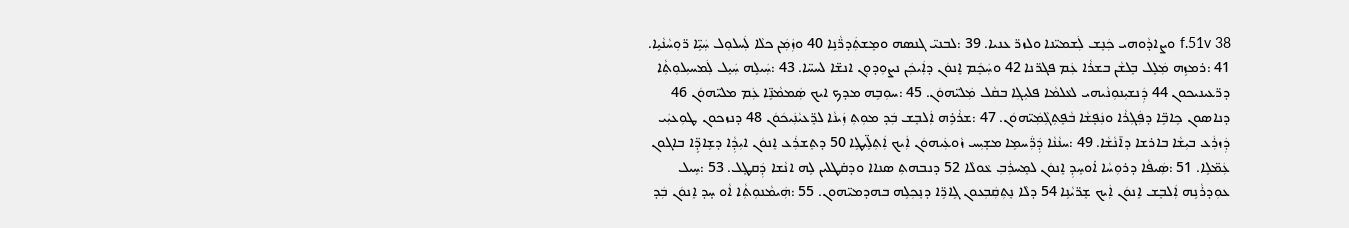f.51v 38 ܘܨܐܕܵܘܗܝ ܟܲܢܸܫ ܠܲܫܡܝ̈ܢܐ ܘܠܙܪ̈ ܥܢܝܐ. 39 :ܠܒܢܝ̈ ܓܢܣܗ ܘܡܸܫܬܲܕܪ̈ܵܢܹܐ 40 ܘܙܲܡܲܢ ܟܠܵܐ ܠܲܚܠܘܼܠ ܚܲܝܹ̈ܐ ܪ̈ܘܼܚܵܢܵܝܹܐ. 41 :ܪܡܙܹܗ ܡܲܠܸܠ ܒܸܠܫܵܢ ܒܫܪܵܐ ܥܲܡ ܦܓܪ̈ܢܐ 42 ܘܚܲܟܸܿܡ ܐܸܢܘܿܢ ܕܐܲܝܟܲܢ ܢܨܘܼܕܘܼܢ ܐܢܫ̈ܐ ܠܚܚ̈ܐ. 43 :ܚܲܝܠܹܗ ܚܲܝܸܠ ܠܲܡܚܝܼܠܘܼܬܼܵܐ ܕܪ̈ܥܝܢܝܟܘܢ 44 ܕܲܢܫܝܼܢܘܼܢܵܝܗܝ ܠܥܵܠܡܵܐ ܦܠܝܼܓܼܐ ܒܩܵܠ ܡܲܠܝ̈ܗܘܿܢ. 45 :ܚܘܼܒܹܗ ܡܕܟ ܐܝܟ ܣܲܡܡܵܢܹ̈ܐ ܥܲܡ ܡܠܝ̈ܗܘܿܢ 46 ܕܢܐܣܘܢ ܟܹܐܒܹ̈ܐ ܕܦܲܓܼܪܵܐ ܘܢܲܦ̣ܫܵܐ ܒܵܦܸܬܼܓܼܵܡܲܝ̈ܗܘܿܢ. 47 :ܫܪܵܪܹܗ ܐܲܠܒܸܫ ܒܲܕ ܡܘܼܬܼ ܙܲܝܢܵܐ ܠܪܸ̈ܥܝܵܢܲܝܟܿܘܿܢ 48 ܕܢܙܟܘܢ ܛܘܼܥܝܲܝ ܕܲܙܪܲܥ ܒܝܼܫܵܐ ܒܐܪܫܐ ܕܐ̄ܢܵܫܵܐ. 49 :ܚܢܵܢܵܐ ܕܲܪ̈ܲܚܡܹܐ ܡܫ̣ܝܼܚ ܙܵܘܥܲܝܗܘܿܢ ܐܲܝܟ ܐܲܬܼܠܹ̈ܝܛܹܐ 50 ܕܬܸܫܪܲܥ ܐܸܢܘܿܢ ܐܝܼܕܼܵܐ ܕܫܹܐܕܹ̈ܐ ܒܐܓܘܢ ܥܲܡ̈ܠܹܐ. 51 :ܣܲܝܦܵܐ ܕܪܘܼܚܵܐ ܐ̇ܘܚܸܕܼ ܐܸܢܘܿܢ ܠܡܸܚܪܲܒܼ ܥܵܘܠܵܐ 52 ܕܢܒܗܬܼ ܣܢܐܐ ܘܕܩ̇ܛܠܝܢ ܠܹܗ ܐܢܵܫܐ ܕܲܩܛ̣ܠ. 53 :ܚܹܝܠ ܥܘܼܕܪܵܢܹܗ ܐܲܠܒܸܫ ܐܸܢܘܿܢ ܐܲܝܟ ܫܸܪ̈ܝܵܢܹܐ 54 ܕܠܵܐ ܢܸܬܼܩܲܒܼܥܘܢ ܓܹܐܪܹ̈ܐ ܕܢܸܟܼܠܹܗ ܒܗܕܡܝ̈ܗܘܢ. 55 :ܗܲܝܡܵܢܘܼܬܼܵܐ ܐܵܘ ܚ̣ܕ ܐܸܢܘܿܢ ܒܲܕ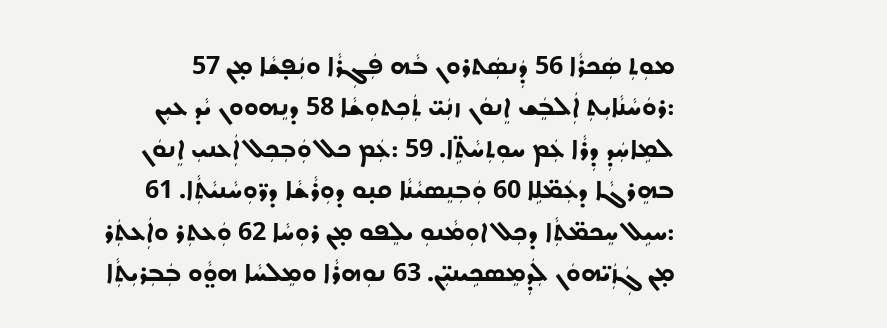ܡܘܼܬܼ ܣܲܟܪܵܐ 56 ܕܲܢܣܲܬܪܘܢ ܒܵܗ ܦܲܓܼܪܵܐ ܘܢܲܦ̣ܫܵܐ ܡ̣ܢ 57 :ܪܘܿܚܵܢܵܐܝܼܬܼ ܐܲܠܒܸܿܫ ܐܸܢܘܿܢ ܙܢܲܝ̈ ܬܲܟܼܬܘܼܫܵܐ 58 ܕܢܸܗܘܘܢ ܝܵܕ ܥܝܼܢ ܠܡܹܐܚܲܕܼ ܕܼܪܵܐ ܥܲܡ ܚܘܼܬܼܚܵܬܹ̈ܐ. 59 :ܥܲܡ ܟܠ ܘܲܒܼܟܼܠ ܐܲܥܢܝܼ ܐܸܢܘܿܢ ܒܗܸܪܓܵܐ ܕܥܲܡ̈ܠܹܐ 60 ܘܲܒܼܢܸܣܝܵܢܵܐ ܩܢ̣ܘ ܕܘܼܪܵܫܵܐ ܕܪ̈ܘܼܚܵܢܝܵܬܼܵܐ. 61 :ܚܝܹܠ ܚܸܟܡ̈ܬܼܵܐ ܕܟܼܠ ܐܘܼܡܵܢܘܼ ܝܠܸܦܘ ܡ̣ܢ ܪܘܼܚܵܐ 62 ܘܲܥܬܼܪ ܘܐܲܥܬܲܪ ܡ̣ܢ ܓܲܙܲܝ̈ܗܘܿܢ ܠܲܕܼܡܸܣܟܹܝܢܝܼ̈ܢ. 63 ܢܘܼܗܪܵܐ ܘܡܸܠܚܵܐ ܗܘ̤ܵܘ ܒܲܒܼܪܝܼܬܼܵܐ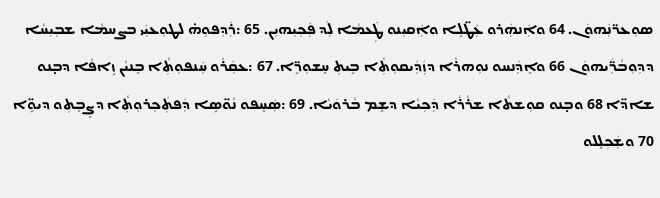ܣܘܼܥܪ̈ܢܲܗܘܿܢ. 64 ܘܐܲܢܗܲܪܘ ܥܲܛ̈ܠܹܐ ܘܐܲܩܝܼܢܘ ܛܲܥܡܵܐ ܠܲܕ ܦܲܟܼܝܼܗܝܼܢ. 65 :ܪܲܕܼܦܘܼܗ̇ ܠܛܘܼܥܝܲܝ ܒܨܚܡܵܐ ܫܒܼܝܼܚܵܐ ܕܕܼܘܼܒܵܪ̈ܲܝܗܘܿܢ 66 ܘܐܸܕܲܢܚܘ ܢܘܼܗܪܵܐ ܕܙܲܕܲܝܩܘܼܬܼܵܐ ܒܹܝܬܼ ܚܸܫܘܼܪܹ̈ܐ. 67 :ܥܩܲܪܵܘ ܚܲܢܦܘܼܬܼܵܐ ܒܸܢܝܵܢ ܙܹܐܦܵܐ ܕܒ̣ܢܘ ܫܐܕ̈ܐ 68 ܘܒ̣ܢܘ ܩܘܼܫܬܵܐ ܫܪܵܪܵܐ ܕܲܟܼܝܵܐ ܕܫܸܡ ܒܵܪܘܿܝܵܐ. 69 :ܣܲܚܸܦܘ ܢܵܘ̈ܣܹܐ ܕܲܦܬܲܟܼܪܘܼܬܼܵܐ ܕܨܸܒܸܬܼܘ ܕܝܘܹ̈ܐ 70 ܘܫܲܟܼܠܸܠܘ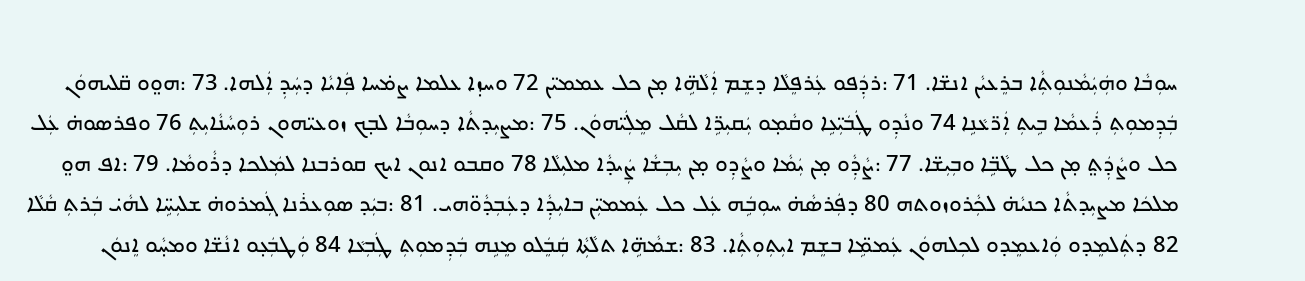ܚܘܼܒܵܐ ܘܗܲܝܲܡܵܢܘܼܬܼܵܐ ܒܪܸܥܝܵܢ ܐܢܫ̈ܐ. 71 :ܪܕܲܦܘ ܥܲܪܦܸܠܵܐ ܕܫܸܡ ܐܲܠܵܗܹ̈ܐ ܡ̣ܢ ܟܠ ܥܡܡܝ̈ܢ 72 ܘܚܙ̣ܐ ܥܠܡܐ ܨܡ̇ܚܐ ܦܲܐܝܵܐ ܕܚܲܕܼ ܐܲܠܗܐ. 73 :ܗܘ̤ܘ ܩ̈ܠܝܗܘܿܢ ܒܲܕܼܡܘܼܬܼ ܪܲܥܡܵܐ ܒܹܝܬܼ ܐܲܪ̈ܥܵܢܹܐ 74 ܘܢܵܕܼܘ ܛܲܒܿܝܼ̈ܥܹܐ ܘܩܵܡ̣ܘ ܝܲܩܝܼܪܹ̈ܐ ܠܩܵܠ ܡܸܠܲܝ̈ܗܘܿܢ. 75 :ܡܨܝܼܕܬܵܐ ܕܚܘܼܒܵܐ ܠܒ̣ܟ ܙܘܥܝ̈ܗܘܢ ܪܘܼܚܵܢܵܐܝܼܬܼ 76 ܘܦܪܣܘܗ̇ ܥܲܠ ܟܠ ܘܨܵܕܲܬ̤ ܡ̣ܢ ܟܠ ܛܵܒܹ̈ܐ ܘܒܼܝܼܫ̈ܐ. 77 :ܨܵܕܼܵܘ ܡ̣ܢ ܝܲܡܵܐ ܘܨܵܕܼܘ ܡ̣ܢ ܝܼܒܼܫܵܐ ܨܲܝܕܵܐ ܡܠܝܼܠܵܐ 78 ܘܩܒܘ ܐܢܘܢ ܐܝܟ ܩܘܪܒܢܐ ܠܡܲܠܟܐ ܕܪܵܘܡܵܐ. 79 :ܐܦ ܗܘ̤ ܡܠܟܿܐ ܡܨܝܼܕܬܵܐ ܟܢܝܵܗ̇ ܠܟܼܵܪܘܙܘܬܗ 80 ܕܦܲܪܣܵܗ̇ ܚܘܼܒܹܿܗ ܥܲܠ ܟܠ ܥܲܡܡܝܼ̈ܢ ܒܐܝܼܕܼܵܐ ܕܥܲܒܼܕܵܘ̈ܗܝ. 81 :ܒܝܲܕ ܣܘܼܥܪ݁ܢܐ ܓܲܡܪܘܗ̇ ܫܠܝܼܚܹ̈ܐ ܠܗܵܝ̇ ܒܲܪܬܼ ܩܵܠܵܐ 82 ܕܬܲܠܡܸܕܘ ܘܲܐܥܡܸܕܘ ܠܟܼܠܗܘܿܢ ܥܲܡܡܹ̈ܐ ܒܫܸܡ ܐܝܼܬܼܘܼܬܼܵܐ. 83 :ܫܡܵܗܹ̈ܐ ܬܠܵܬܼܵܐ ܩܲܒܸܿܠܘ ܡܸܢܹܗ ܒܲܕܼܡܘܼܬܼ ܛܲܒܼܥܵܐ 84 ܘܲܛܒܲܥ̣ܘ ܐܢܵܫ̈ܐ ܘܡܚ̣ܵܘ ܐܸܢܘܿܢ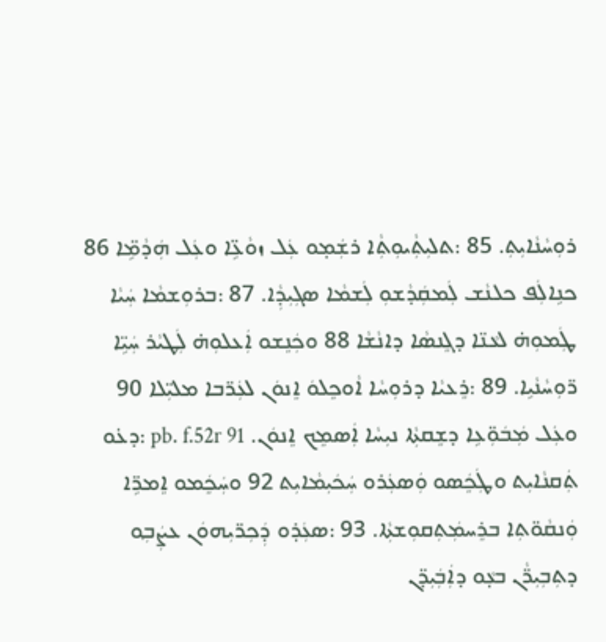ܪܘܼܚܵܢܵܐܝܼܬܼ. 85 :ܬܠܝܼܬܼܵܝܘܼܬܼܵܐ ܪܫܲܡ̣ܘ ܥܲܠ ܙܘܵܥܹ̈ܐ ܘܥܲܠ ܗܲܕܵܡܹ̈ܐ 86 ܟܢܹܐܠܲܦ ܟܠܢܵܫ ܠܲܡܩܲܕܵܫܘܼ ܠܲܫܡܵܐ ܣܓܼܝܼܕܼܵܐ. 87 :ܒܪܘܼܫܡܵܐ ܚܲܝܵܐ ܛܲܡܘܼܗ̇ ܠܥܵܢ̈ܐ ܕܓܸܢܣܵܐ ܕܐܢܵܫܵܐ 88 ܘܟܲܢܸܫܘ ܐܲܥܠܘܼܗ̇ ܠܲܛܝܵܪ ܚܲܝܹ̈ܐ ܪ̈ܘܼܚܵܢܵܝܹܐ. 89 :ܪܸܥܝܵܐ ܕܪܘܼܚܵܐ ܐܵܘܟܸܠܘܿ ܐܸܢܘܿܢ ܠܥܲܪ̈ܒܐ ܡܠܝܼ̈ܠܐ 90 ܘܥܲܠ ܡܲܒܿܘܼ̈ܥܹܐ ܕܫܸܩܬܼܵܐ ܢܝܼܚܵܐ ܐܲܣܡܸܟ ܐܸܢܘܿܢ. pb. f.52r 91 :ܕܥ̇ܘ ܬܲܩܢܵܐܝܼܬ ܘܛܲܟܸܿܣܘ ܘܲܣܥܲܪܘ ܚܲܟܿܝܼܡܵܐܝܼܬ 92 ܘܚܲܟܸܿܡܘ ܐܸܡܪܹ̈ܐ ܘܲܢܩܵܘ̈ܬܼܐ ܒܪܸܚܡܲܬܼܩܘܼܫܬܼܵܐ. 93 :ܣܥܲܪ̣ܘ ܕܲܟܼܪ̈ܝܼܗܘܿܢ ܥܨܲܒܼ݂ܘ ܕܬܼܒܼܝܼܪ̈ܵܢ ܒܥ̣ܵܘ ܕܐܲܒܲܝܼܕ̈ܢ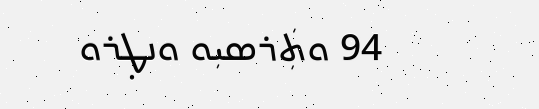94 ܘܬܲܪܣܝܼܘ ܘܢܛ̣ܪܘ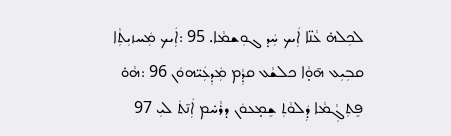ܠܟܼܠܗ̇ ܥܵܢ̈ܐ ܐܲܝܟ ܚܲܕ ܓܘܼܫܡܵܐ. 95 :ܐܲܝܟ ܡܲܚܙܝܼܬܼܵܐ ܩܒܼܝܼܥ ܗ̄ܘ̣ܵܐ ܟܠܫܵܥ ܩܕܼܵܡ ܡܲܕܼܥܲܝ̈ܗܘܿܢ 96 :ܗܵܘ̇ ܦܸܬܼܓܼܵܡܵܐ ܕܲܠܘܵܬܼ ܫܸܡ̣ܥܘܿܢ ܕܪܵܚ̇ܡ ܐܲܢ̄ܬܿ ܠܝܼ 97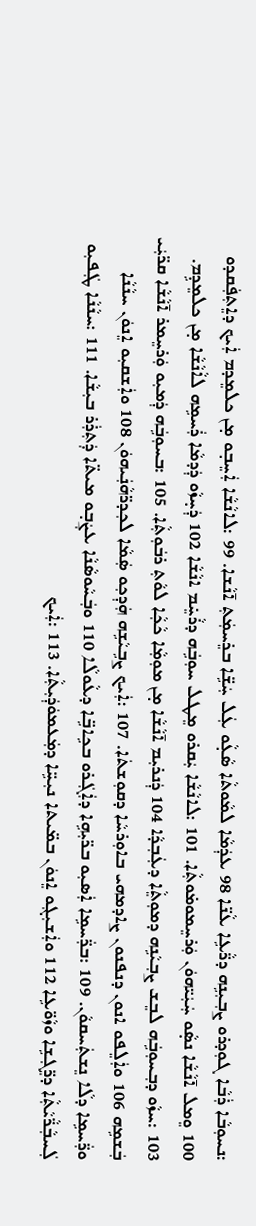:ܢܚܘܼܒܵܐ ܪܲܒܵܐ ܓܘܼܕܪܘ ܨܒܼܝܼܢܹܗ ܕܪ̈ܵܥܹܐ ܥܵܢ̈ܐ 98 ܥܕܲܡܵܐ ܠܡܵܘܬܵܐ ܣܵܥ̣ܵܘ ܥܲܠ ܚܲܫܹ̈ܐ ܒܪܸܚܡܲܬܼ ܐ̄ܢܵܫܐ. 99 :ܠܐܢܵܫܵܐ ܐܲܚܸܒ̣ܘ ܡ̣ܢ ܟܠܡܸܕܡ ܐܲܝܟ ܕܐܸܬܼܦܲܩܕܘ 100 ܘܸܡܠ ܐ̄ܢܵܫܵܐ ܢܣ̣ܵܘ ܚܲܝܲܝ̈ܗܘܿܢ ܘܲܪܚܸܡܘܡ̇ܘܬܼܵܐ. 101 :ܠܐܢܵܫܵܐ ܝܲܩܪܘ ܡܸܛܠ ܚܘܼܒܹܿܗ ܕܪܵܚܸ̇ܡ ܐܢܵܫܵܐ 102 ܕܲܚ̣ܙܵܘ ܕܲܕܡܵܐ ܪܲܚܡܹܗ ܠܐܵܢܵܫܵܐ ܡ̣ܢ ܟܠܡܸܕܹܡ. 103 :ܚܙܵܘ ܕܒܼܚܘܼܒܹܿܗ ܠܒܸܫ ܨܒܼܝܵܢܹܗ ܕܡܘܼܬܸܵܐ ܕܥܲܒܼܕܵܐ 104 ܕܲܢܪܝܼܡ ܐ̄ܢܵܫܵܐ ܡ̣ܢ ܡܘܼܡܼܵܐ ܟܵܟܼܵܐ ܠܘܵܬܼ ܪܒܿܘܼܬܼܵܐ. 105 :ܒܚܘܼܒܹܿܗ ܕܲܡܝܼܘ ܘܲܪܚܸܡܪ ܐ̄ܢܵܫܵܐ ܩܪ̈ܝܲܝ ܒܲܫܡܹܗ 106 ܘܐܲܠܸܦܘ ܐܢܘܢ ܕܢܦܢܘܢ ܨܐܕܡܗܝ ܒܐܘܼܪܚܵܐ ܕܩܘܼܫܬܿܐ. 107 :ܐܲܝܟ ܨܒܹܝܵܫܹܗ ܗܲܕܼܟܼܘ ܣܲܡܵܐ ܠܟܼܕܪ̈ܗܵܢܲܝܗܘܿܢ 108 ܘܐܲܫܩܝܼܘ ܐܸܢܘܿܢ ܚܢܵܢܵܐ ܘܪ̈ܲܚܡܹܐ ܕܠܵܐ ܢܸܫܬܲܚܩܘܵܢ. 109 :ܒܪ̈ܲܚܡܹܐ ܐܲܣܝܼܘ ܒܪ̈ܝܼܗܹܐ ܕܐܲܓܲܪܘ ܒܟܹܐܒܹ̈ܐ ܕܥܵܘܠܵܐ 110 ܘܒܲܚܵܘܣܵܢܵܐ ܥܨܲܒ̣ܘ ܡܝܬ̈ܐ ܕܲܬܼܪܲܪ ܒܝܼܫܵܐ. 111 :ܚܢܵܢܵܐ ܛܲܦܝܼܘ ܠܲܚܒܼܵܪ̈ܵܝܵܬܼܵܐ ܕܪܸ̈ܓܼܫܹܐ ܘܙܵܘ̈ܥܹܐ 112 ܘܐܲܫܝܼܓܼܘ ܐܸܢܘܿܢ ܒܡ̈ܝܬܐ ܢܝܼܚܹ̈ܐ ܕܡܲܥܡܘܿܕܲܝܼܬܼܵܐ. 113 :ܐܲܝܟ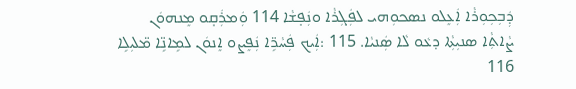ܕܲܒܼܟܼܘܼܪܵܐ ܐܲܥܸܠܘ ܢܣܟܘܼܗܝ ܠܦܲܓܼܪܵܐ ܘܢܲܦ̣ܫܵܐ 114 ܘܲܡܪܲܩ̣ܘ ܡܸܢܗܘܿܢ ܨܵܐܬܼܵܐ ܣܢܝܼܬܼܵܐ ܕܥܵܘ ܠܵܐ ܣܲܢܝܵܐ. 115 :ܐܲܝܟ ܦܲܚܵܪܹ̈ܐ ܢܲܦܸܨܘ ܐܸܢܘܿܢ ܠܡܹܐܢܹ̈ܐ ܡ̈ܠܝܼܠܹܐ 116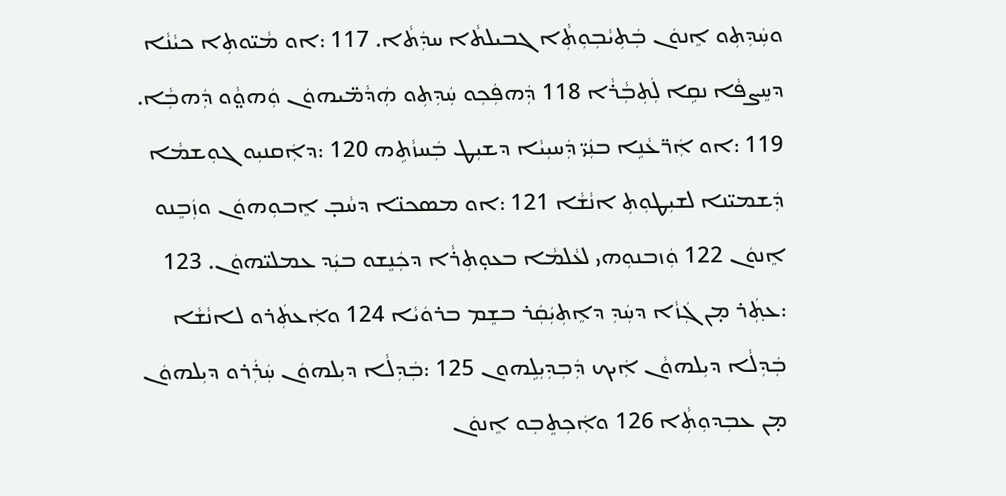ܘܚܲܕܼܬܼܘ ܐܸܢܘܿܢ ܒܲܬܼܝܵܒܼܘܼܬܼܵܐ ܓܒܝܠܬܵܐ ܚܕܲܬܵܐ. 117 :ܐܘ ܡܵܝ̈ܘܬܼܐ ܟܝܵܢܵܐ ܕܚܸܨܦܵܐ ܢܩܹܐ ܠܲܬܼܒܼܵܪܵܐ 118 ܕܲܗܦܲܟܼܘ ܚܲܕܼܬܼܘ ܗܲܕܵܡ̈ܝܗܘܿܢ ܘܲܗܘ̤ܵܘ ܕܲܗܒܼܵܐ. 119 :ܐܘ ܐܲܪ̈ܥܵܢܹܐ ܒܢܲܝ̈ ܕܲܚܝܼܝܵܐ ܕܫܝܼܛ ܒܲܚܙܵܬܹܗ 120 :ܕܐܲܩܢܝܼܘ ܓܘܼܫܡܵܐ ܕܲܫܡܝ̈ܢܐ ܠܫܝܼܛܘܼܬܼ ܐܢܵܫܵܐ 121 :ܐܘ ܡܣܟܢ̈ܐ ܕܚܵܒ̣ ܐܸܒܘܼܗܘܿܢ ܘܙܲܒܸܢܘ ܐܸܢܘܿܢ 122 ܘܲܙܒܢܘܼܗܝ ܠܥܵܠܡܵܐ ܒܥܘ̣ܬܼܪܵܐ ܕܟܲܢܸܫܘ ܒܝܲܕ ܥܡܠܝ̈ܗܘܿܢ. 123 :ܥܬ݂ܲܪ ܡ̣ܢ ܓܲܙܵܐ ܕܚܲܕܼ ܕܐܸܬܼܝܲܩܲܪ ܒܫܸܡ ܒܪܘܿܝܵܐ 124 ܘܐܲܥܬܲܪܘ ܠܐܢܵܫܵܐ ܒܲܕܼܠܵܐ ܕܝܼܠܗܘܵܢ ܐܲܝܟ ܕܲܒܼܕܼܝܼܠܹܗܘܢ 125 :ܒܲܕܼܠܵܐ ܕܝܼܠܗܘܿܢ ܚܲܪܲܪܘ ܕܝܼܠܗܘܿܢ ܡ̣ܢ ܥܒܼܕܘܼܬܼܵܐ 126 ܘܐܲܟܼܬܸܒܼܘ ܐܸܢܘܿܢ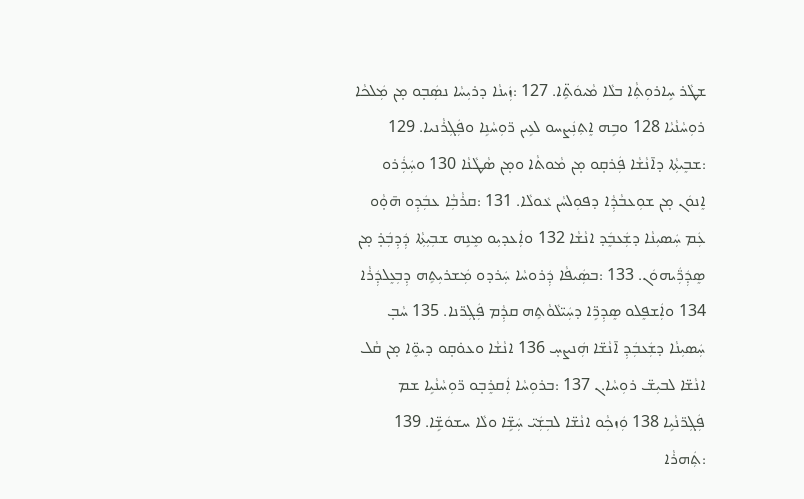ܫܛܵܪ ܚܹܐܪܘܼܬܼܵܐ ܒܠܵܐ ܡܵܝܘܿܬܹ̈ܐ. 127 :ܙܲܝܢܵܐ ܕܪܝܼܚܵܐ ܢܣܲܒ̣ܘ ܡ̣ܢ ܡܲܠܟܵܐ ܪܘܼܚܵܢܵܝܵܐ 128 ܘܒܹܗ ܐܸܬܼܢܲܨܚܘ ܠܥܹܝܢ ܪ̈ܘܼܚܵܢܹܐ ܘܦܲܓܼܪܵܢܝܐ. 129 :ܫܒܸܝܬܼܵܐ ܕܐ̄ܢܵܫܵܐ ܦܲܪܩ̣ܘ ܡ̣ܢ ܡܵܘܬܵܐ ܘܡ̣ܢ ܣܵܛܵܢܵܐ 130 ܘܚܲܪܲܪܘ ܐܸܢܘܿܢ ܡ̣ܢ ܫܘܼܥܒܵܕܼܵܐ ܕܦܘܼܠܚܵܢ ܥܵܘܠܵܐ. 131 :ܩܪܵܒܼܵܐ ܥܒܲܕܼܘ ܗ̄ܘ̣ܵܘ ܥܲܡ ܚܲܣܝܼܢܵܐ ܕܫܲܥܒܸܿܕ ܐܢܵܫܵܐ 132 ܘܐܲܥܕܝܼܘ ܡܸܢܹܗ ܫܒܼܝܼܬܼܵܐ ܕܲܕܼܒܲܪ̣ ܡ̣ܢ ܣܸܕܲܪ̈ܲܝܗܘܿܢ. 133 :ܒܣܲܝܦܵܐ ܕܲܪܘܚܵܐ ܚܲܪܕܘ ܡܲܫܪܝܼܬܹܗ ܕܼܒܼܥܸܠܕܲܪܵܐ 134 ܘܐܲܫܦܸܠܘ ܣܸܕܼܪܹ̈ܐ ܕܚܲܝ̈ܠܵܘܵܬܹܗ ܩܕܼܵܡ ܦܲܓܼܪ̈ܢܐ. 135 ܚܵܒ̣ ܚܲܣܝܼܢܵܐ ܕܫܲܥܒܲܕܼ ܐ̄ܢܵܫ̈ܐ ܗܲܢܨܚ̣ 136 ܐܢܵܫܵܐ ܘܥܘ̇ܩ̣ܘ ܕܝܘܸ̈ܐ ܡ̣ܢ ܩܵܠ ܐܢܵܫ̈ܐ ܠܒܝܼܫ̈ ܪܘܼܚܵܐ.ܢ 137 :ܒܪܘܼܚܵܐ ܐܲܩܪܸܒ̣ܘ ܪ̈ܘܼܚܵܢܵܝܹܐ ܫܡ ܦܲܓܼܪ̈ܢܵܝܹܐ 138 ܘܲܙܟܼܵܘ ܐܢܵܫ̈ܐ ܠܒܼܫܲܝ̈ ܚܲܫܹ̈ܐ ܘܠܵܐ ܚܫܘܿܫܹ̈ܐ. 139 :ܬܲܗܪܵܐ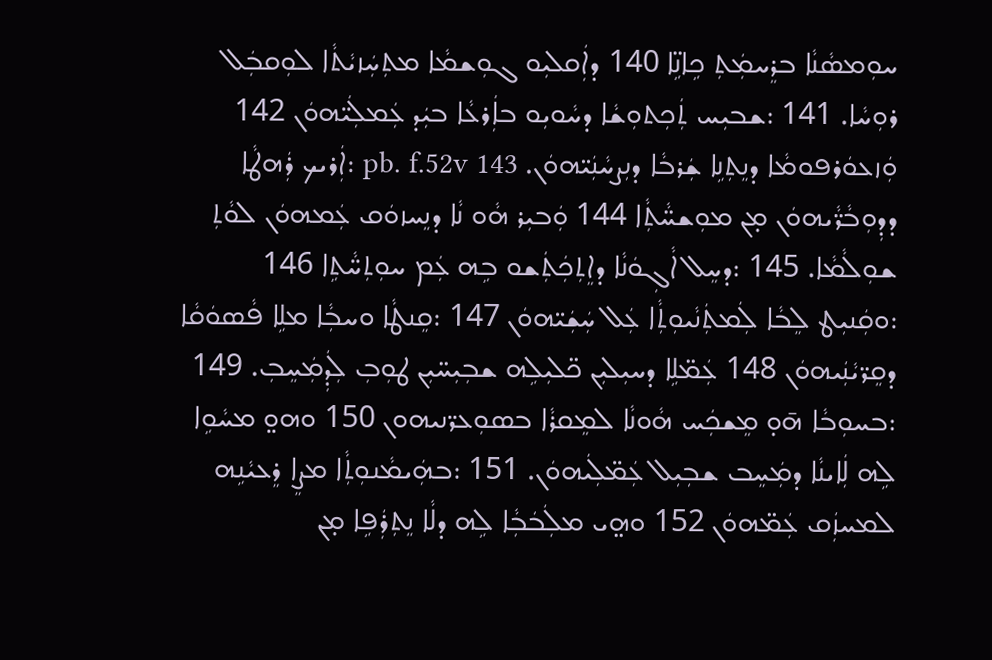ܚܘܼܡܣܵܢܵܐ ܒܪܸܚܡܲܬܼ ܟܹܐܢܹ̈ܐ 140 ܕܐܲܩܠܝܼܘ ܓܘܼܫܡܵܐ ܡܬܼܚܲܙܝܵܬܵܐ ܠܘܼܩܒܲܠ ܪܘܼܚܵܐ. 141 :ܫܒܝܼܚ ܬܲܟܼܬܘܼܫܵܐ ܕܚܵܘܝܼܘ ܒܐܲܪܥܵܐ ܒܝܲܕ ܥܲܡܠܲܝ̈ܗܘܿܢ 142 ܘܲܙܥܘܿܪܦܘܡܵܐ ܕܢܸܬܼܢܹܐ ܫܲܪܒܵܐ ܕܢܼܨܚܵܢܲܝ̈ܗܘܿܢ. pb. f.52v 143 :ܐܲܪܝܟ ܪܲܗܛܵܐ ܕܕܼܘܼܒܵܪ̈ܵܝܗܘܿܢ ܡ̣ܢ ܡܘܼܫܚ̈ܵܬܼܵܐ 144 ܘܲܒܝܼܪ ܗܵܘ ܢܵܐ ܕܢܸܚܙܘܿܩ ܥܲܡܗܘܿܢ ܠܘܵܬܼ ܫܘܼܠܵܡܵܐ. 145 :ܕܚܸܠ ܐܵܓܼܘܿܢܵܐ ܕܐܸܬܼܟܲܬܲܫܘ ܒܹܗ ܥܲܡ ܚܘܼܬܼܚ̈ܵܬܹܐ 146 :ܘܩܲܢܝܼܛ ܠܸܒܵܐ ܠܲܡܬܲܢܵܝܘܼܬܼܵܐ ܥܲܠ ܚܲܫܲܝ̈ܗܘܿܢ 147 :ܩܸܢܛܵܐ ܘܚܒܼܵܐ ܡܠܹܐ ܦܵܣܘܿܩܵܐ ܕܩܸܪ̈ܝܵܢܲܝܗܘܿܢ 148 ܥܲܡ̈ܠܹܐ ܕܚܝܼܠܝܼܢ ܟ̈ܠܝܼܠܹܗ ܫܒܼܝܼܚ̈ܝܼܢ ܛܘܼܒܼ ܠܲܕܼܡܲܚܸܒܼ. 149 :ܒܚܘܼܒܵܐ ܗ̄ܘ̣ ܡܸܫܟܲܚ ܗܵܘܢܵܐ ܠܡܸܩܪܵܐ ܒܣܘܼܥܪ̈ܢܝܗܘܢ 150 ܘܗܘ̤ ܡܚܵܘܹܐ ܠܹܗ ܠܲܐܝܢܵܐ ܕܡܲܚܸܒ ܫܒܼܝܼܠ ܥܲܡ̈ܠܲܝܗܘܿܢ. 151 :ܒܗܲܝܡܵܢܘܼܬܼܵܐ ܡܨܸܐ ܪܸܥܝܵܢܹܗ ܠܡܚܙܲܩ ܥܲܡ̈ܗܘܿܢ 152 ܘܗ̤ܝ ܡܠܲܒܿܒܼܵܐ ܠܹܗ ܕܠܵܐ ܢܸܬܼܪܲܦܹܐ ܡ̣ܢ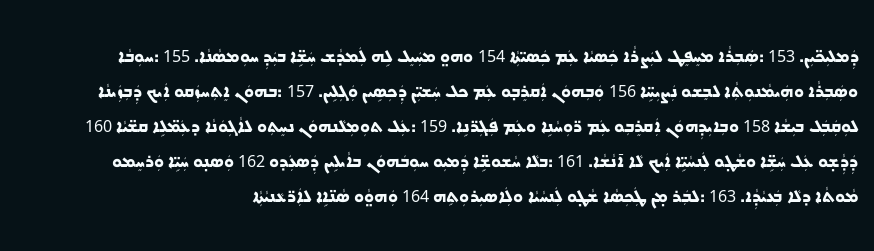ܕܲܡܠܝܼܟ̈ܝܼܢ. 153 :ܣܲܒܼܪܵܐ ܡܚܸܦܸܛ ܠܝܲܨܪܵܐ ܟܲܣܝܵܐ ܥܲܡ ܟܲܣܝ̈ܬܼܵܐ 154 ܘܗܘ̤ ܡܚܲܝܸܠ ܠܹܗ ܠܲܡܕܵܫ ܚܲܫܹ̈ܐ ܒܝܲܕܼ ܚܘܼܡܣܵܢܵܐ. 155 :ܚܘܼܒܵܐ ܘܣܲܒܼܪܵܐ ܘܗܲܝܡܵܢܘܼܬܼܵܐ ܠܒܸܫܘ ܢܲܨܝܼܚܹ̈ܐ 156 ܘܲܒܼܗܘܿܢ ܐܲܩܪܸܒ̣ܘ ܥܲܡ ܟܠ ܚܲܫܝܼ̈ܢ ܕܲܟܼܣܹܝܢ ܘܲܓܼܠܹܝܢ. 157 :ܒܗܘܿܢ ܐܸܬܼܚܙܲܩܘ ܐܲܝܟ ܕܲܒܼܙܲܝܢܵܐ ܠܘܼܩܲܒܲܠ ܒܝܼܫܵܐ 158 ܘܒܼܐܝܼܕܼܗܘܿܢ ܐܲܩܪܸܒܼܘ ܥܲܡ ܪ̈ܘܼܚܵܢܹܐ ܘܥܲܡ ܦܲܓܼܪ̈ܢܹܐ. 159 :ܥܲܠ ܬܘܼܡܼܠܵܢܗܘܿܢ ܢܚܸܬܼܘ ܠܐܵܓܼܘܿܢܵܐ ܕܥܲܡ̈ܠܹܐ ܩܫ̈ܝܵܐ 160 ܕܲܕܼܵܫ̣ܘ ܥܲܠ ܚܲܫܹ̈ܐ ܘܫܵܛ̣ܘ ܠܲܢܚܵܝܹ̈ܐ ܐܲܝܟ ܠܵܐ ܐ̄ܢܵܫܵܐ. 161 :ܒܠܵܐ ܚܵܫܘܫܹ̈ܐ ܕܲܡܝܼܘ ܚܘܼܒܿܗܘܿܢ ܒܐܵܝܠܹܝܢ ܕܲܣܥܲܕܘ 162 ܘܲܣܢ̣ܘ ܚܲܝܹ̈ܐ ܘܲܪܚܸܡܘ ܡܵܘܬܵܐ ܕܠܵܐ ܒܲܥܝܵܕܼܵܐ. 163 :ܠܒܲܪ ܡ̣ܢ ܛܲܟܼܣܵܐ ܫܵܛ̣ܘ ܠܲܢܚܵܝܵܐ ܘܠܲܐܣܝܼܪܘܼܬܹܗ 164 ܘܲܗܘ̤ܵܘ ܣܵܢ̈ܐܹܐ ܠܐܲܪ̈ܥܵܢܝܵܬܼܵܐ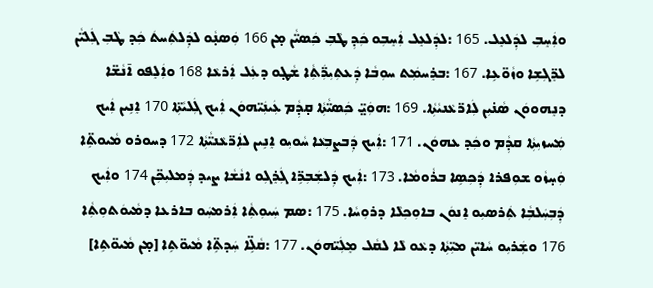ܘܐܲܚܸܒܼ ܠܕܲܠܥܸܠ. 165 :ܠܕܲܠܥܸܠ ܐܲܚܸܒܼܘ ܟܲܕܼ ܛܵܒܼ ܟܲܣܝ̈ܵܢ ܡ̣ܢ 166 ܘܲܣܢ̣ܵܘ ܠܕܲܠܬܲܚܬܿ ܟܲܕ ܛܵܒܼ ܓܲܠܝ̈ܵܢ ܠܪܸ̈ܓܼܫܹܐ ܘܙܵܘ̈ܥܹܐ. 167 :ܒܪܸܚܡܲܬ ܚܘܼܒܵܐ ܕܲܥܬܼܝܼܪ̈ܲܬܼܵܐ ܫܵܛ̣ܘ ܕܥܲܠ ܐܲܪܥܵܐ 168 ܘܐܲܠܸܦܘ ܐ̄ܢܵܫ̈ܐ ܕܢܸܗܘܘܿܢ ܣܵܢ̇ܝܼܢ ܠܲܐܪ̈ܥܵܢܝܵܬܼܵܐ. 169 :ܗܘܲܝ̤̈ ܟܲܣܝ̈ܵܬܼܵܐ ܩ̣ܕܼܵܡ ܥܲܝܢܲܝ̈ܗܘܿܢ ܐܲܝܟ ܓܲܠܝܵܬܼ̈ܐ 170 ܐܸܢܹܝܢ ܐܲܝܟ ܡܲܚܙܝܼܬܼܵܐ ܩܕܼܵܡ ܘܟܲܕ ܥܗܘܿܢ. 171 :ܐܲܝܟ ܕܲܒܨܒܼܥܵܐ ܚܵܘܝܼܘ ܐܸܢܹܝܢ ܠܐܲܪ̈ܥܵܢܝ̈ܵܬܼܵܐ 172 ܕܚܘܪܘ ܡܵܝܘܬܹ̈ܐ ܘܲܚ̣ܙܵܘ ܫܘܼܦܪܐ ܕܲܟܼܣܹܐ ܒܪܵܘܡܵܐ. 173 :ܐܲܝܟ ܕܲܠܫܲܒܼܪܹ̈ܐ ܓܲܪܸܓܼܘ ܐܢܵܫܵܐ ܨܝܕ ܕܲܡܠܝܼܟܼ̈ܢ 174 ܘܐܲܝܟ ܕܲܒܼܚܲܠܒܼܵܐ ܬܲܪܣܝܼܘ ܐܸܢܘܿܢ ܒܐܘܼܟܼܠܵܐ ܕܪܘܼܚܵܐ. 175 :ܣܡ ܚܲܝܘܼܬܼܵܐ ܐܲܪܡܚܲܘ ܒܐܪܥܐ ܕܡܵܝܘܿܬܘܼܬܼܵܐ 176 ܘܫܲܪܝܼܘ ܚܵܐܝ̈ܢ ܡܝܼ̈ܬܼܵܐ ܕܥܵܘ ܠܵܐ ܠܩܵܠ ܡܸܠܲܝ̈ܗܘܿܢ. 177 :ܩܵܠܹ̈ܐ ܚܲܕܬܹ̈ܐ ܡܵܝܘ̈ܬܹܐ [ܡ̣ܢ ܡܵܝܘ̈ܬܹܐ]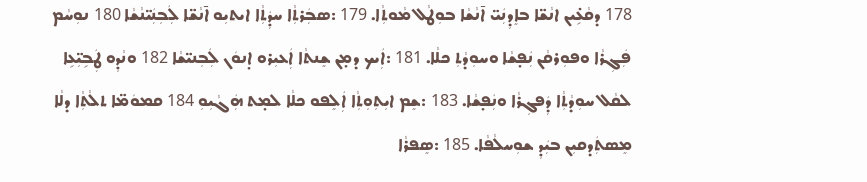178 ܕܩܵܥܹ̇ܝܢ ܐܢܵܫ̈ܐ ܒܐܸܕܼܢܲܝ̈ ܐ̄ܢܵܫܵܐ ܒܘܼܛܵܠ ܡܵܘܬܼܵܐ. 179 :ܣܒܲܪܬܼܵܐ ܚܕܲܬܼܵܐ ܐܝܬܝܼܘ ܐ̄ܢܵܫ̈ܐ ܠܲܒܼܢܲܝ̈ܢܵܫܵܐ 180 ܢܘܼܚܵܡ ܦܲܓܼܪܵܐ ܘܦܘܼܪܩܵܢ ܢܲܦ̣ܫܵܐ ܘܚܘܼܕܵܬܼ ܟܠܵܐ. 181 :ܐܲܝܟ ܕܡ̣ܢ ܫܸܢܬܵܐ ܐܲܥܝܼܪܘ ܐ̣ܢܘܿܢ ܠܲܒܼܢܝ̈ܫܵܐ 182 ܘܢܵܕܼܘ ܛܲܒܹܝܼ̈ܥܹܐ ܠܩܵܠ ܚܘܼܕܵܬܼܵܐ ܕܲܦܓܼܪܵܐ ܘܢܲܦ̣ܫܵܐ. 183 :ܫܸܡ ܐܝܼܬܼܘܼܬܼܵܐ ܐܲܠܸܦܘ ܟܠܵܐ ܠܡ̣ܬ ܗܲܓܵܝܼܘܼ 184 ܩܡܘܿܡ̈ܐ ܬܠܵܬܼܵܐ ܕܠܵܐ ܡܸܣܬܲܕܩܝܼܢ ܒܝܲܕܼ ܫܘܼܚܠܵܦܵܐ. 185 :ܣܸܦܪܵܐ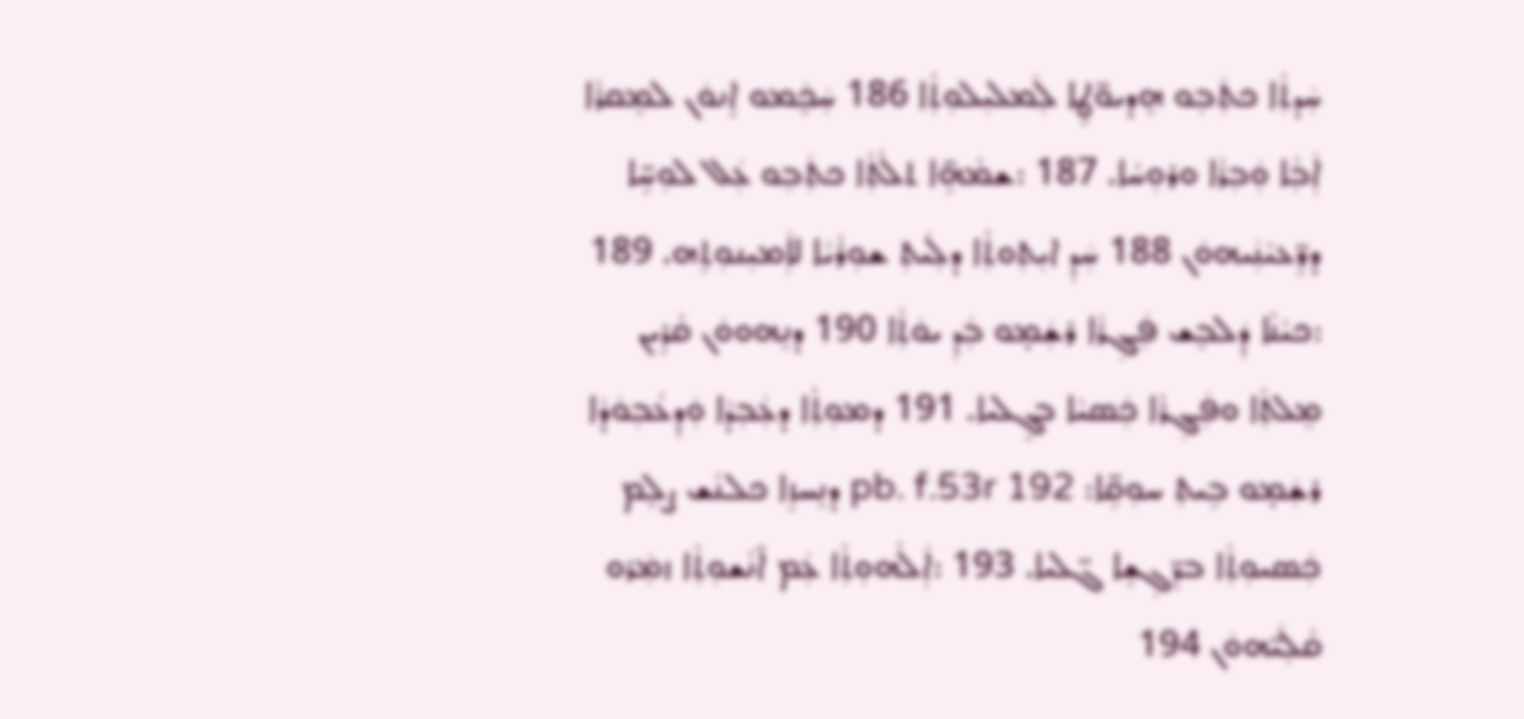ܚܲܕܬܼܵܐ ܟܬܲܒܼܘ ܗܸܕܝܘ̈ܛܹܐ ܠܲܡܠܝܼܠܘܼܬܼܵܐ 186 ܚܲܟܸܿܡܘ ܐܸܢܘܿܢ ܠܡܸܩܪܵܐ ܐܲܒܼܵܐ ܘܲܒܼܪܵܐ ܘܪܘܼܚܵܐ. 187 :ܫܡܵܗܹ̈ܐ ܬܠܵܬܼܵܐ ܟܬܲܒܼܘ ܥܲܠ ܠܘܼܚܹ̈ܐ ܕܪܸ̈ܥܝܵܢܲܝܗܘܿܢ 188 ܚܲܕܼ ܐܝܼܬܼܘܬܼܵܐ ܕܠܲܝܬܼ ܫܘܼܪܵܝܵܐ ܠܐܲܡܝܼܢܘܼܬܹܗ. 189 :ܟܝܵܢܵܐ ܕܲܠܒܸܫ ܦܲܓܼܪܵܐ ܪܫܲܡ̣ܘ ܒܲܕܼ ܝܘܿܬܼܵܐ 190 ܕܢܸܗܘܘܿܢ ܩܵܪܹܝܢ ܡܸܠܬܼܵܐ ܘܦܲܓܼܪܵܐ ܟܲܣܝܵܐ ܒܓܸܠܝܐ. 191 ܕܡܘܼܬܼܵܐ ܕܥܲܒܼܕܵܐ ܘܲܕܼܥܵܒܼܘܿܕܵܐ ܪܫܲܡ̣ܘ ܒܹܝܬܼ ܚܘܼܩܹ̈ܐ: pb. f.53r 192 ܕܢܸܚܙܹܐ ܟܠܢܵܫ ܨܠܸܡ ܟܲܣܝܘܼܬܼܵܐ ܒܪܸ̈ܓܼܫܹܐ ܓ̈ܠܝܐ. 193 :ܐܲܠܵܗܘܼܬܼܵܐ ܥܲܡ ܐ̄ܢܵܫܘܼܬܼܵܐ ܙܡܲܪܘ ܩܵܠܲܝ̈ܗܘܿܢ 194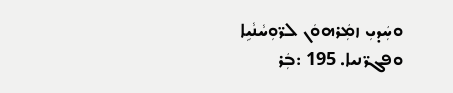ܘܚܲܕܝܼ ܙܡܲܪܗܘܿܢ ܠܪ̈ܘܼܚܵܢܵܝܹܐ ܘܦܓܪ̈ܢܝܐ. 195 :ܒܲܪ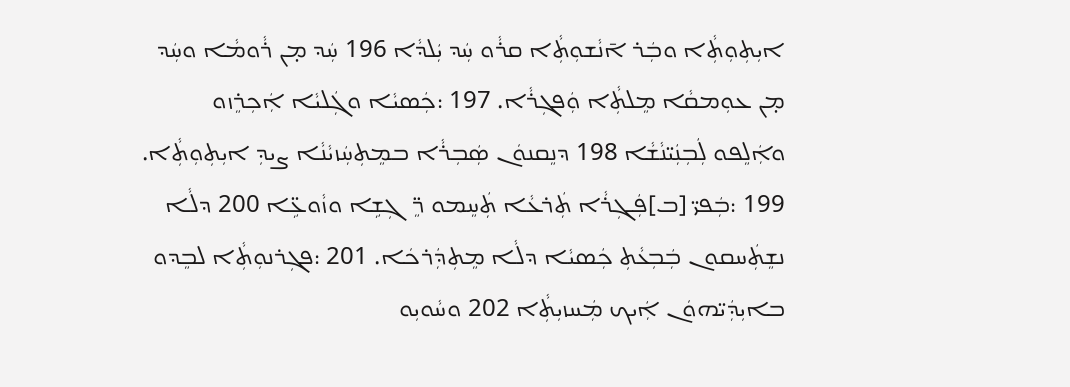ܐܝܼܬܼܘܼܬܼܵܐ ܘܒܲܪ ܐ̄ܢܵܫܘܼܬܼܵܐ ܩܪܵܘ ܚܲܕ ܝܲܠܕܵܐ 196 ܚܲܕ ܡ̣ܢ ܪܵܘܡܵܐ ܘܚܲܕ ܡ̣ܢ ܥܘܼܡܩܵܐ ܡܸܠܬܼܵܐ ܘܲܦܓܼܪܵܐ. 197 :ܟܲܣܝܵܐ ܘܓܲܠܝܵܐ ܐܲܟܼܪܸܙܘ ܘܐܲܠܸܦܘ ܠܲܒܼܢܲܝ̈ܢܵܫܵܐ 198 ܕܢܸܩܢܘܿܢ ܣܲܒܼܪܵܐ ܒܡܸܬܼܚܲܙܝܵܢܵܐ ܨܝܕܼ ܐܝܼܬܼܘܼܬܼܵܐ. 199 :ܒܲܦܝ̈ [ܒ]ܦܲܓܼܪܵܐ ܬܲܪܥܵܐ ܬܲܚܸܡܘ ܪܸ̈ܓܼܫܹܐ ܘܙܵܘܥܹ̈ܐ 200 ܕܠܵܐ ܢܫܸܬܲܚܩܘܢ ܒܲܒܼܥܵܬܼ ܟܲܣܝܵܐ ܕܠܵܐ ܡܸܬܼܕܲܪܟܿܐ. 201 :ܦܓܼܪܢܘܼܬܼܵܐ ܠܒܸܕܘ ܒܐܝܼܕܲܝ̈ܗܘܿܢ ܐܲܝܟ ܡܲܚܙܝܼܬܼܵܐ 202 ܘܚܵܘܝܼܘ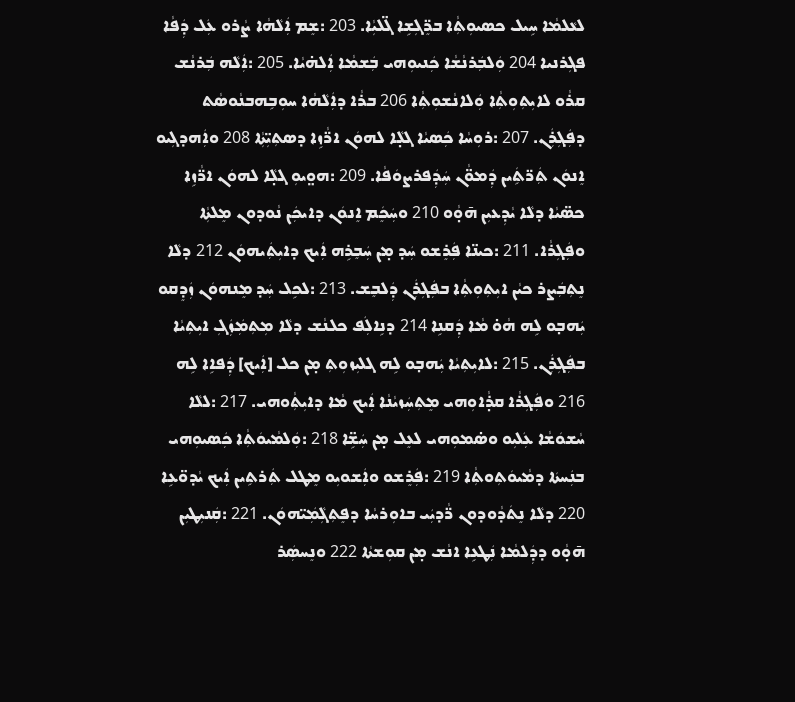ܠܥܵܠܡܵܐ ܚܹܝܠ ܟܣܝܘܼܬܼܵܐ ܒܪܸ̈ܓܼܫܹܐ ܓ̈ܠܝܼܵܐ. 203 :ܫܸܡ ܐܲܠܵܗܵܐ ܨܵܪܘ ܥܲܠ ܕܲܦܵܐ ܦܓܼܪܢܝܐ 204 ܘܲܠܒܲܪܢܵܫܵܐ ܟܲܢܝܘܼܗܝ ܒܲܫܡܵܐ ܐܲܠܗ̇ܝܵܐ. 205 :ܐܲܠܵܗ ܒܲܪܢܵܫ ܩܪܵܘ ܠܐܝܼܬܼܘܼܬܼܵܐ ܘܲܠܐܢܵܫܘܼܬܼܵܐ 206 ܒܪܵܐ ܕܐܲܠܵܗܵܐ ܚܘܼܒܹܗܒܢܵܘܣܵܬ ܕܦܲܓܼܪܲܢ. 207 :ܪܘܼܚܵܐ ܟܲܣܝܵܐ ܓܠ̣ܵܐ ܠܗܘܿܢ ܐܪ̈ܵܙܹܐ ܕܣܬܼܝܼ̈ܬܼܵܐ 208 ܘܐܲܗܕܓܼܝܘ ܐܸܢܘܿܢ ܬܲܪ̈ܬܹܿܝܢ ܕܲܡܘ̈ܵܢ ܚܲܕܲܦܪܨܘܿܦܵܐ. 209 :ܗܘ̤ܝܘܼ ܓܠ̣ܵܐ ܠܗܘܿܢ ܐܪ̈ܵܙܹܐ ܟܣ̈ܝܵܐ ܕܠܵܐ ܝܵܕܼܥܝܼܢ ܗ̄ܘ̣ܵܘ 210 ܘܚܲܟܸܿܡ ܐܸܢܘܿܢ ܕܐܝܟܲܢ ܢܵܘܕܘܢ ܡܸܠܬܼܵܐ ܘܦܲܓܼܪܵܐ. 211 :ܟܝܢ̈ܐ ܦܲܪܸܫܘ ܚܲܕ ܡ̣ܢ ܚܲܒܸܪܹܗ ܐܲܝܟ ܕܐܝܼܬܲܝܗܘܿܢ 212 ܕܠܵܐ ܢܸܬܼܒܲܨܪ ܟܝܵܢ ܐܝܼܬܼܘܼܬܼܵܐ ܒܦܲܓܼܪܲܢ ܕܲܠܒܸܫ. 213 :ܠܟܹܠ ܚܲܕ ܡܸܢܗܘܿܢ ܙܲܕܸܩܘ ܝܲܗܒ̣ܘ ܠܹܗ ܗܵܘ̇ ܡܵܐ ܕܲܩܢܹܐ 214 ܕܢܹܐܠܲܦ ܟܠܢܵܫ ܕܠܵܐ ܡܼܬܼܡܲܙܲܓܼ ܐܝܼܬܼܝܵܐ ܒܦܲܓܼܪܲܢ. 215 :ܠܐܝܼܬܼܝܵܐ ܝܲܗܒ̣ܘ ܠܹܗ ܓܠܝܼܙܘܼܬܼ ܡ̣ܢ ܟܠ [ܐܲܝܟ] ܕܲܦܐܹܐ ܠܹܗ 216 ܘܦܲܓܼܪܵܐ ܩܪ̣ܵܐܘܼܗܝ ܡܸܬܼܚܲܙܝܵܢܵܐ ܐܲܝܟ ܡܵܐ ܕܐܝܼܬܼܵܘܗܝ. 217 :ܠܠܵܐ ܚܵܫܘܿܫܵܐ ܥܲܠܝܼܘ ܘܣ̇ܡܘܼܗܝ ܠܥܸܠ ܡ̣ܢ ܚܲܫܹ̈ܐ 218 :ܘܲܠܡܵܝܘܿܬܼܵܐ ܟܲܣܝܘܼܗܝ ܒܢܲܚܬܿܐ ܕܡܵܝܘܿܬܼܘܬܼܵܐ 219 :ܦܲܪܸܫܘ ܘܐܲܫܘܝܼܘ ܡܸܛܠ ܬܲܪܬܹܝܢ ܐܲܝܟ ܝܵܕܘ̈ܥܹܐ 220 ܕܠܵܐ ܢܸܬܿܕܵܘܕܘܢ ܪ̈ܵܕܝܲܝ ܒܐܘܼܪܚܵܐ ܕܦܸܬܼܓܼܵܡܲܝ̈ܗܘܿܢ. 221 :ܩܲܢܝܼܛܝܼܢ ܗ̄ܘ̣ܵܘ ܕܕܲܠܡܵܐ ܢܲܛܥܹܐ ܐܢܵܫ ܡ̣ܢ ܩܘܼܫܬܵܐ 222 ܘܢܸܚܣܲܪ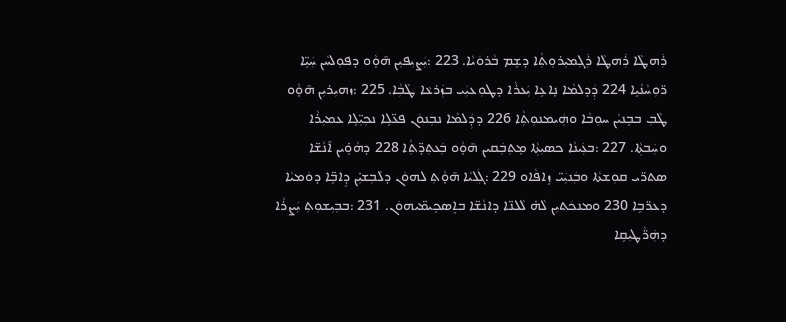ܪܲܗܛܵܐ ܪܲܗܛܵܐ ܪܲܓܼܡܝܼܪܘܼܬܼܵܐ ܕܫܸܡ ܒܵܪܘܿܝܵܐ. 223 :ܝܲܨܝܼܦܝܼܢ ܗ̄ܘ̣ܵܘ ܕܦܘܼܠܚܵܢ ܚܲܝܹ̈ܐ ܪ̈ܘܼܚܵܢܵܝܹܐ 224 ܕܲܕܠܡܵܐ ܢܸܐܥܹܐ ܝܲܥܪܵܐ ܕܛܘܼܥܝܲܝ ܒܙܲܪܥܵܐ ܛܵܒܼܵܐ. 225 :ܙܗܝܼܪܝܼܢ ܗ̄ܘ̣ܵܘ ܛܵܒܼ ܒܒܸܢܝܵܢ ܚܘܼܒܵܐ ܘܗܲܝܡܢܘܼܬܼܵܐ 226 ܕܕܲܠܡܵܐ ܢܒܼܢܘܿܢ ܦܥ̈ܠܹܐ ܢܟܼܝܼ̈ܠܹܐ ܥܡܝܼܪܵܐ ܘܚܲܒܬܼܵܐ. 227 :ܒܥܲܝܢܵܐ ܟܣܝܼܬܼܵܐ ܡܸܬܼܒܲܩܝܢ ܗ̄ܘ̣ܵܘ ܒܲܥܬܼܕ̈ܬܼܵܐ 228 ܕܗܵܘܹ̇ܝܢ ܐ̄ܢܵܫ̈ܐ ܣܬܪ̈ܝ ܩܘܼܫܬܵܐ ܘܒܲܢܝܲܝ̈ ܙܹܐܦܵܐܘ 229 :ܓܲܠܝܵܐ ܗ̄ܘ̣ܵܬܼ ܠܗܘܿܢ ܕܠܵܒܼܫܝܼ̇ܢ ܕܹܐܒܹ̈ܐ ܕܘܿܡܝܵܐ ܕܥܪ̈ܒܹܐ 230 ܘܡܢܟܿܬܝܼܢ ܠܵܗ̇ ܠܵܠܢ̈ܐ ܕܐܢܵܫ̈ܐ ܒܐܸܣܟܹܝܡ̈ܝܗܘܿܢ. 231 :ܒܒܼܝܼܫܘܼܬܼ ܝܲܨܪܵܐ ܕܗܲܪ̈ܵܛܝܼܩܹܐ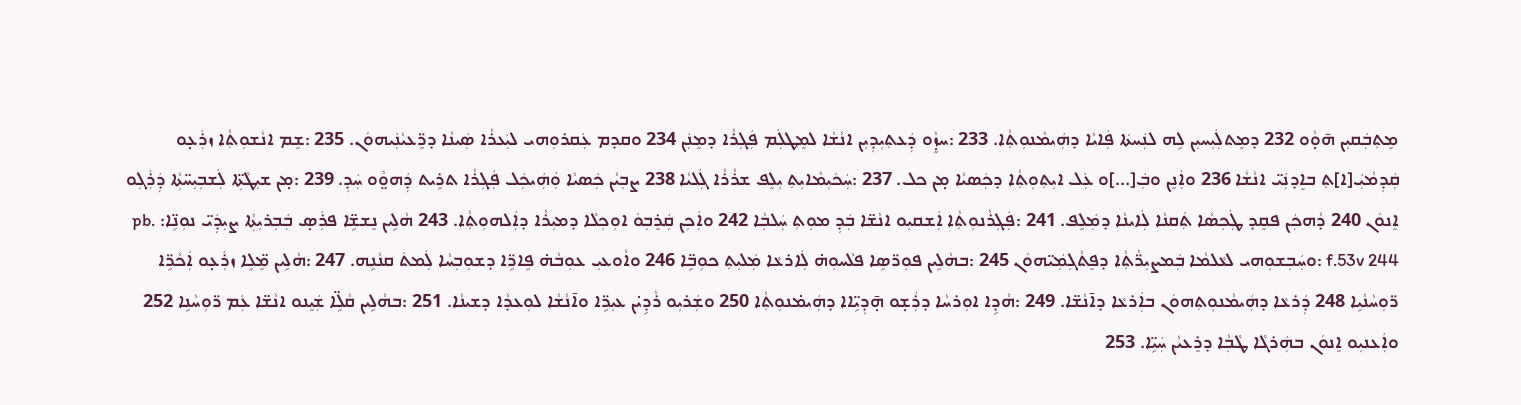ܡܸܬܼܒܲܩܝܼܢ ܗ̄ܘ̣ܵܘ 232 ܕܡܸܬܠܲܝܼܚܝܼܢ ܠܹܗ ܠܢܲܚܬܿܐ ܦܲܐܝܵܐ ܕܗܲܝܡܵܢܘܼܬܼܵܐ. 233 :ܚܙ̣ܸܵܘ ܕܲܥܬܼܝܼܕܼܝܼܢ ܐܢܵܫܵܐ ܠܡܸܛܠܲܡ ܦܲܓܼܪܵܐ ܕܡܸܢܲܢ 234 ܘܩܕܡ ܥܲܩܪܘܼܗܝ ܠܝܲܥܪܵܐ ܣܲܝܢܵܐ ܕܪܸ̈ܥܝܵܢܲܝܗܘܿܢ. 235 :ܫܸܡ ܐܢܵܫܘܼܬܼܵܐ ܙܪܲܥ̣ܘ ܩܲܕܼܡܵܝܲ[ܐ]ܬܼ ܒܐܸܕܢܲܝ̈ ܐܢܵܫܵܐ 236 ܘܐܲܢܸܢ ܘܒܲ[...]ܘ ܥܲܠ ܐܝܼܬܼܘܼܬܼܵܐ ܕܟܲܣܝܵܐ ܡ̣ܢ ܟܠ. 237 :ܚܲܟܿܝܼܡܵܐܝܼܬܼ ܝܼܠܸܦ ܫܪܵܪܵܐ ܓܲܠܝܵܐ 238 ܨܒܼܝܵܢ ܟܲܣܝܵܐ ܘܲܗܲܝܟܲܠ ܦܲܓܼܪܵܐ ܬܪܹܝܬ ܕܲܗܘ̤ܵܘ ܚܲܕܼ. 239 :ܡ̣ܢ ܫܝܼܛܵܬܼ̈ܐ ܠܲܫܒܼܝܼܚ̈ܬܼܵܐ ܕܲܪܲܓܼܘ ܐܸܢܘܿܢ 240 ܕܵܗܟܲܢ ܦܩܸܕ ܛܲܟܼܣܵܐ ܬܲܩܢܵܐ ܠܲܐܝܢܵܐ ܕܡܲܠܸܦ. 241 :ܦܲܓܼܪܵܢܘܼܬܼܵܐ ܐܲܫܩܝܼܘ ܐܢܵܫ̈ܐ ܒܲܕܼ ܡܘܼܬܼ ܚܲܠܒܼܵܐ 242 ܘܐܲܟܼܢ ܩܲܪܸܒܼܘܿ ܐܘܼܟܼܠܵܐ ܕܡܝܼܪܵܐ ܕܐܲܠܗܘܼܬܼܵܐ. 243 ܗܵܠܹܝܢ ܢܸܫܫܹ̈ܐ ܦܪܲܣ̣ ܒܲܒܼܪܝܼܬܼܵܐ ܨܝܼܕܲܝ̈ ܢܘܼܢܹ̈ܐ: pb. f.53v 244 :ܘܚܲܒܼܫܘܼܗܝ ܠܥܵܠܡܵܐ ܒܲܡܨܝܼܪ̈ܵܬܼܵܐ ܕܦܸܬܵܓܼܡܲܝ̈ܗܘܿܢ 245 :ܒܗܵܠܹܝܢ ܦܘܼܪ̈ܣܹܐ ܦܠܵܚܘܼܗ̇ ܠܲܐܪܥܵܐ ܡܲܠܝܼܬܼ ܟܘܼܒܹ̈ܐ 246 ܘܐܵܘܥܝܼ ܥܘܼܒܵܗ̇ ܦܹܐܪܹ̈ܐ ܕܫܘܼܒܼܚܵܐ ܠܲܡܬܿ ܩܢܵܢܹܗ. 247 :ܗܵܠܹܝܢ ܡܸ̈ܠܹܐ ܙܪܲܥ̣ܘ ܐܲܟܵܪܹ̈ܐ ܪ̈ܘܼܚܵܢܵܝܹܐ 248 ܕܲܪܥܵܐ ܕܗܲܝܡܵܢܘܼܬܼܗܘܿܢ ܒܐܲܪܥܵܐ ܕܐ̄ܢܵܫ̈ܐ. 249 :ܗܵܕܹܐ ܐܘܼܪܚܵܐ ܕܪܲܫ̣ܘ ܗ̣̄ܕܼܝܹ̈ܐܐ ܕܗܲܝܡ̇ܢܘܼܬܼܵܐ 250 ܘܫܲܪܝܼܘ ܪܵܕܹܝ̇ܢ ܥܝܼܪܹ̈ܐ ܘܐ̄ܢܵܫܵܐ ܠܘܼܥܕܵܐ ܕܫܝܢܵܐ. 251 :ܒܗܵܠܹܝܢ ܩܵܠܹ̈ܐ ܫܲܝܸܢܘ ܐܢܵܫ̈ܐ ܥܲܡ ܪ̈ܘܼܚܵܢܹܐ 252 ܘܐܲܥܢܝܼܘ ܐܸܢܘܿܢ ܒܗܲܪܓܵܐ ܛܵܒܼܵܐ ܕܪܸܥܝܵܢ ܚܲܝܹ̈ܐ. 253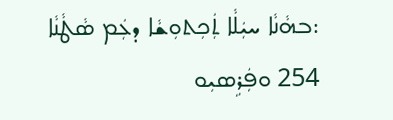:ܒܗܵܢܵܐ ܚܝܲܠܵܐ ܬܲܟܼܬܘܼܫܵܐ ܕܥܲܡ ܣܵܛܵܢܵܐ 254 ܘܦܲܪܹܣܝܼܘ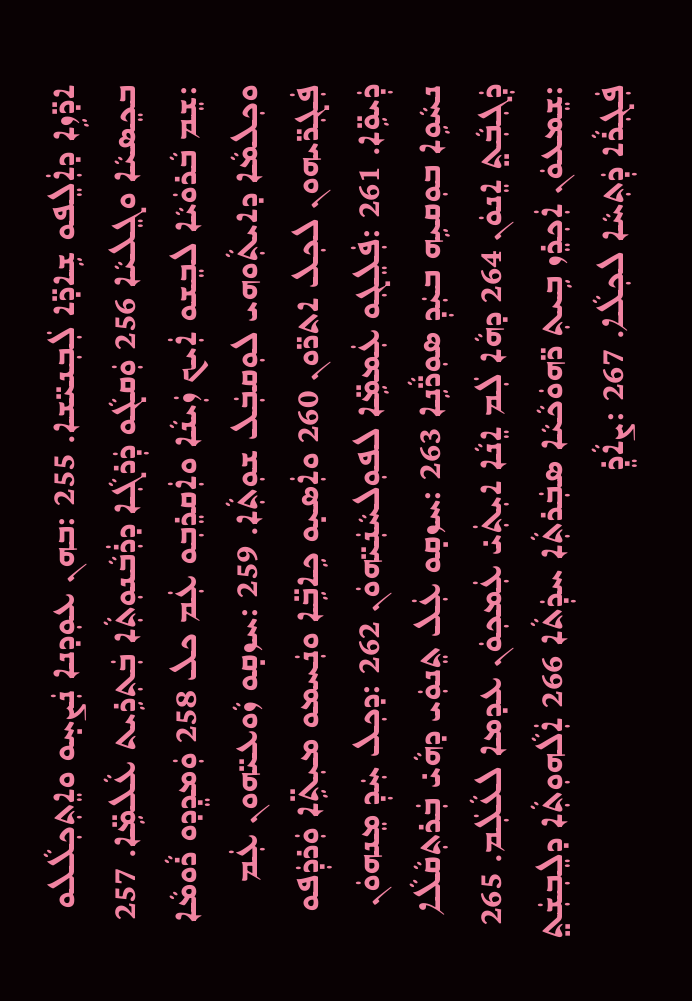ܐܕ̈ܙܹܐ ܕܐܲܠܸܦܘ ܫܹܐܕ̈ܐ ܠܲܒܼܢܝ̈ܫܐ. 255 :ܒܗܢ ܥܘܼܕܢܐ ܢܲܨܚ̣ܘ ܘܐܸܬܼܟܼܠܵܠܘ ܒܟܸܣܝܵܐ ܘܓܸܠܝܵܐ 256 ܘܲܩܓܵܘ ܕܲܪܓܼܵܐ ܕܪܲܒܵܢܘܼܬܼܵܐ ܒܲܬܼܪܹܝܬ ܥܵܠܡܹ̈ܐ. 257 :ܫܸܡ ܒܵܪܘܿܝܵܐ ܠܒܸܫܘ ܐܲܝܟ ܙܲܝܢܵܐ ܘܐܲܩܪܸܒܼܘ ܥܲܡ ܟܠ 258 ܘܲܡܕܸܕܘ ܪܵܘܡܵܐ ܘܟܼܠܡܵܐ ܕܐܝܬܼܵܘܗܝ ܠܘܼܩܒܲܠ ܫܘܼܬܼܵܐ. 259 :ܚܙܩ̣ܘ ܙܵܘܥܝ̈ܗܘܢ ܥܲܡ ܦܲܓܼܪ̈ܝܗܘܢ ܠܟܼܠ ܐܬܪ̈ܘܢ 260 ܘܐܲܣܝ̣ܘ ܟܹܐܒܹ̈ܐ ܘܢܲܚܡܘ ܡܝܼܬܹ̈ܐ ܘܲܪܕܲܦܘ ܕܲܝܘܹ̈ܐ. 261 :ܦܲܠܸܓܼܘ ܥܲܡܡܹ̈ܐ ܠܦܘܼܠܚܵܢܲܝ̈ܗܘܿܢ 262 :ܕܟܼܠ ܚܲܕܼ ܡܸܢܗܘܿܢ ܢܚܵܘܹܐ ܒܘܼܩܝܹܗ ܒܝܲܕܼ ܣܘܼܪ̈ܵܢܹܐ 263 :ܚܙܩ̣ܘ ܥܲܠ ܬܸܢܘܲܝ ܕܗܵܝ̇ ܒܲܪܬܼܩܵܠܵܐ ܕܲܓܼܒܼܵܬ̤ ܐܸܢܘܿܢ 264 ܕܗܵܐ ܠܲܡ ܐܸܢܵܐ ܐܝܼܬܲܝ̇ ܥܲܡܟܼܘܿܢ ܥܕܡܐ ܠܥܵܠܲܡ. 265 :ܫܸܡܥܘܿܢ ܐܲܟܼܪܸܙ ܒܹܝܬܼ ܪ̈ܗܘܿܟܵܝܵܐ ܣܒܲܪܬܼܵܐ ܚܕܲܬܵܐ 266 ܐܲܠܵܗܘܼܬܼܵܐ ܕܠܸܒܼܫܲܬ̤ ܦܲܓܼܪܵܐ ܕܲܬܼܚܵܐ ܠܟܼܠܵܐ. 267 :ܨܐܵܕܸ̇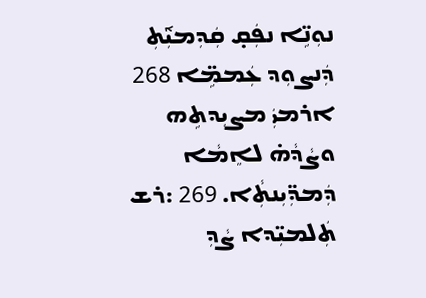ܢܘܼܢܹ̈ܐ ܢܦܲܩ̣ ܩܲܕܼܡܝܑܼܬܼ ܕܲܢܨܘܼܕ ܥܲܡܡܹ̈ܐ 268 ܐܪܡܝܲ ܡܨܝܼܕܬܹܗ ܘܨܵܕܵܗ̇ ܠܐܸܡܵܐ ܕܲܡܕܼ̈ܝܼܢܬܼܵܐ. 269 :ܪܫ ܬܲܠܡܝܼ̈ܕܐ ܨܵܕܼ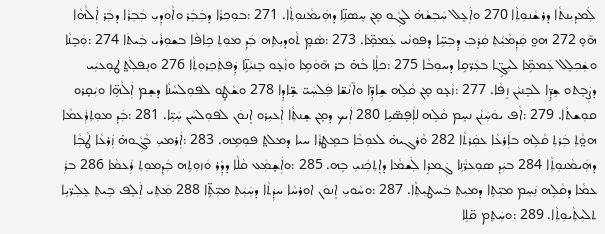ܠܲܡܕܝܼܢܬܵܐ ܕܪܫܵܢܘܼܬܼܵܐ 270 ܘܐܲܥܸܠ ܚܲܒܼܫܵܗ̇ ܠܓܼܵܘ ܡ̣ܢ ܚܸܣܢܹ̈ܐ ܕܗܲܝܡܵܢܘܼܬܼܵܐ. 271 :ܒܘܼܟܼܪܵܐ ܕܒܲܒܲܪ ܘܐܵܘܕܼܝܼ ܒܲܒܼܪܵܐ ܕܒܲܪ ܐܲܠܵܗܵܐ ܗ̄ܘ̣ 272 ܗܘ̤ ܩܲܕܼܡܵܝܑܼܬܼ ܩܲܪܸܒܼ ܕܸܒܼܚܹ̈ܐ ܕܦܘܼܢܵܝ ܥܲܡܡܹ̈ܐ. 273 :ܣܵܡ̣ ܬܵܘܕܝܼܬܹܗ ܒܲܕܼ ܡܘܼܬܼ ܟܹܐܦܵܐ ܒܫܘܼܪܵܝ ܒܲܝܬܿܐ 274 :ܘܲܒ̣ܢܵܐ ܘܫܲܟܼܠܸܠ ܥܲܡܡܹ̈ܐ ܠܝܼܓܹ̈ܐ ܒܥܲܪ̈ܩܹܐ ܕܚܘܼܒܵܐ 275 :ܟܠ̣ܵܐ ܒܵܗ̇ ܒܪ ܗ̄ܘܿܡܹܐ ܘܙܵܥ̣ܘ ܒܸܢܝܵܢܹ̈ܐ ܕܲܦܬܲܟܼܪܘܼܬܼܵܐ 276 ܘܢܸܦܠܲܬ̤ ܛܘܼܥܝܲܝ ܕܨܲܒܸܬܘ ܫܹܕܹ̈ܐ ܠܒܸܢܝܵܢ ܙܹܦܵܐ. 277 :ܙܵܥ̣ܘ ܡ̣ܢ ܩܵܠܹܗ ܫܹܐܕܹ̈ܐ ܘܐ̄ܢܵܫ̈ܐ ܦܲܠܚܲܝ̈ ܫܹ̈ܐܕܹܐ 278 ܘܫܵܛ̣ܘ ܠܦܘܼܠܚܵܢܵܐ ܕܫܸܡ ܐܲܠܵܗܹ̈ܐ ܘܝܲܩ̣ܪܘ ܩܘܼܫܬܵܐ. 279 :ܐܵܦ ܝܘܿܚܲܢܵܢ ܢܚܸܡ ܩܵܠܹܗ ܠܐܲܦܸܣ̈ܝܹܐ 280 ܐܲܝܟ ܕܡ̣ܢ ܫܸܢܬܼܵܐ ܐܲܥܝܼܪܘ ܐܸܢܘܿܢ ܠܦܘܼܠܚܵܢ ܚܲܝܹ̈ܐ. 281 :ܒܲܕ ܡܘܼܬܼܪܲܥܡܵܐ ܗܘ̤ܵܬܼ ܒܲܪܬܼ ܩܵܠܹܗ ܒܐܲܪܥܵܐ ܥܩܲܪܬܵܐ 282 ܘܵܪܓܝܗ̇ ܠܥܘܼܒܵܐ ܒܡܸܛܪܵܐ ܚܝܐ ܕܡܠܬ̤ ܦܘܼܡܹܗ. 283 :ܐܲܪܡܝܼ ܒܵܓܼܵܘܗ̇ ܙܲܪܥܵܐ ܛܵܒܼܵܐ ܕܗܲܝܡܵܢܘܼܬܼܵܐ 284 ܒܝܲܕ ܣܘܼܥܪ̈ܵܢܹܐ ܓܲܡܪܹܐ ܠܲܫܡܵܐ ܕܐܸܬܼܟܲܢܝܼ ܒܹܗ. 285 :ܘܐܲܫ̣ܡܲܥ ܩܵܠܵܐ ܕܕܼܵܪ ܘܿܙܘܼܬܹܗ ܒܲܕܼܡܘܼܬܼ ܪܲܥܡܵܐ 286 ܒܪܲ ܥܡܵܐ ܕܩܵܠܹܗ ܢܲܚܸܡ ܡܝܼ̈ܬܹܐ ܕܡܝܼܬܼ ܒܲܚܛܝܼܬܼܵܐ. 287 :ܘܚܵܘܝܼ ܐܸܢܘܿܢ ܐܘܼܪܚܵܐ ܚܕܲܬܵܐ ܕܚܲܝܲܬܼ ܡܝܼ̈ܬܹ̈ܐ 288 ܡܲܬܼܝ ܐܲܠܸܦ ܒܹܝܬܼ ܥܸܠܼܪ̈ܝܹܐ ܬܠܝܼܬܼܵܝܘܼܬܼܵܐ. 289 :ܘܚܲܬܸܡ ܩ̈ܠܹܐ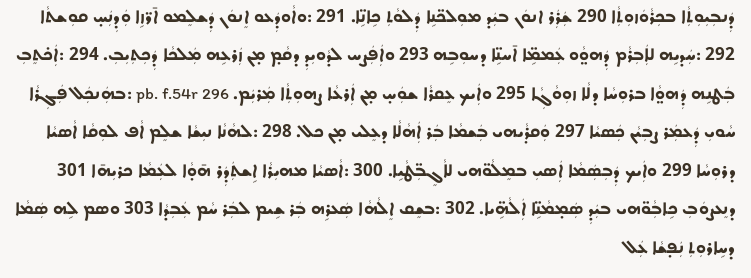ܕܲܢܒܼܝܼܘܼܬܼܵܐ ܒܟܼܪܵܘܿܙܘܼܬܼܵܐ 290 ܫܲܪܲܪ ܐܢܘܿܢ ܒܝܲܕ ܡܘܼܠܟ̈ܢܹܐ ܕܲܠܘܵܬܼ ܟܹܐܢܹ̈ܐ. 291 :ܘܐܵܘܕܲܥܘ ܐܸܢܘܿܢ ܕܲܫܠܸܡܘ ܐ̄ܪ̈ܙܹܐ ܘܲܕܼܢܲܚ̣ ܩܘܼܫܬܵܐ 292 :ܚܲܕܝܹܗ ܠܐܲܒܼܪܵܡ ܕܲܗܘ̤ܵܘ ܥܲܡܡܹ̈ܐ ܐ̄ܚܢܹ̈ܐ ܕܚܘܼܒܹܗ 293 ܘܐܲܦܲܨܚ ܠܕܵܘܝܼܕܼ ܕܩܵܡ̣ ܡ̣ܢ ܙܲܪܥܹܗ ܡܲܠܟܵܐ ܕܲܟܼܬܼܝܼܒܼ. 294 :ܐܲܟ̇ܬܸܒܼ ܒܲܛܢܹܗ ܕܲܗܘ̤ܵܐ ܒܪܘܼܚܵܐ ܕܠܵܐ ܙܘܼܘܵܓܼܵܐ 295 ܘܐܲܝܟ ܥܸܩܪܵܐ ܫܘܲܚ̣ ܡ̣ܢ ܐܲܪܥܵܐ ܨܗܘܼܬܼܵܐ ܡܲܪܝܲܡ. pb. f.54r 296 :ܒܗܲܢܟܲܠ ܦܲܓܼܪܵܐ ܚܵܘܝܼ ܕܲܥܡܲܪ ܨܒܼܝܵܢ ܟܲܣܝܵܐ 297 ܘܲܩܪ̣ܵܝܗܝ ܒܲܫܡܵܐ ܒܲܪ ܐܲܗܵܠܵܐ ܕܥܸܠܝ ܡ̣ܢ ܟܠ. 298 :ܠܗܵܢܵܐ ܢܝܼܫܵܐ ܫܠܸܡ ܐܵܦ ܠܘܼܩܵܐ ܐܵܣܝܵܐ ܕܪܘܼܚܵܐ 299 ܘܐܲܝܟ ܕܲܒܼܣܲܡܵܐ ܐܲܣܝܼ ܒܡܸܠܵܘ̈ܗܝ ܠܐܵܓܸܒܼ̈ܛܵܝܹܐ. 300 :ܐܵܣܝܵܐ ܡܗܝܼܪܵܐ ܐܹܫܬܲܕܲܪ ܗ̄ܘ̣ܵܐ ܠܥܲܡܵܐ ܟܪܝܼܗ̄ܐ 301 ܕܢܸܥܨܘܿܒܼ ܟܹܐܒܼܵܘ̈ܗܝ ܒܝܲܕܼ ܣܲܡ̣ܡܵܢܹ̈ܐ ܐܲܠܵܗܹ̈ܝܐ. 302 :ܒܫܸܩ ܐܸܠܵܗܵܐ ܣܲܥܪܹܗ ܒܲܪ ܫܹܝܡ ܠܒܲܪ ܚܵܡ ܥܲܒܼܕܵܐ 303 ܘܣܡ ܠܹܗ ܣܲܡܵܐ ܕܚܹܐܪܘܼܬܼ ܢܲܦ̣ܫܵܐ ܥܲܠ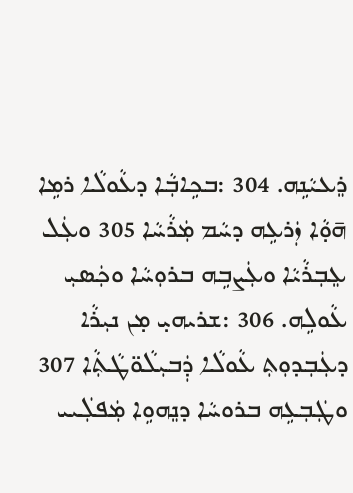ܪܸܥܝܵܢܹܗ. 304 :ܒܟܹܐܒܼܵܐ ܕܥܵܘܠܵܐ ܪܡܹܐ ܗ̄ܘ̣ܵܐ ܙܲܪܥܹܗ ܕܚܵܡ ܡܲܪܵܚܵܐ 305 ܘܥܲܠ ܥܸܒܼܪܵܝܵܐ ܘܥܲܨܒܹܗ ܒܪܘܼܚܵܐ ܘܟܲܣܝܼ ܥܵܘܠܹܗ. 306 :ܫܪܝܗܝ̣ ܡ̣ܢ ܢܝܼܪܵܐ ܕܥܲܒܼܕܘܼܬܼ ܥܵܘܠܵܐ ܕܲܒܝܼܠܵܘ̈ܛܵܬܼܵܐ 307 ܘܛܲܒܼܥܹܗ ܒܪܘܚܵܐ ܕܢܸܗܘܹܐ ܡܲܦܠܲܝܝ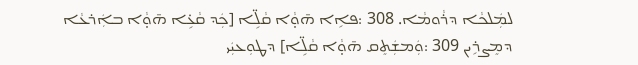ܠܡܲܠܟܵܐ ܕܪܵܘܡܵܐ. 308 :ܦܐܹܐ ܗ̄ܘ̣ܵܐ ܩܵܠܹ̈ܐ [ܟܲܕ ܩܵܥܹ̇ܐ ܗ̄ܘ̣ܵܐ ܒܐܲܪܥܵܐ ܕܡܸܨܪܹܝܢ 309 :ܘܲܡܫܲܬܸܩ ܗ̄ܘ̣ܵܐ ܩܵܠܹ̈ܐ] ܕܛܘܼܥܝܲܝ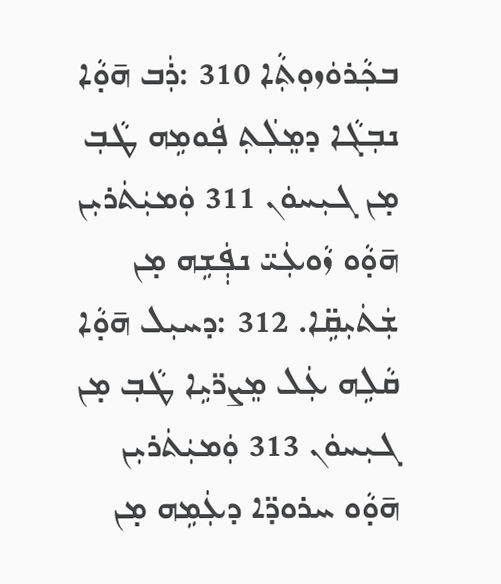ܒܟܼܵܪܘܿܙܘܼܬܼܵܐ 310 :ܪܲܒ ܗ̄ܘ̣ܵܐ ܢܒܼܓܵܐ ܕܡܸܠܲܬܼ ܦܲܘܡܹܗ ܛܵܒܼ ܡ̣ܢ ܓܝܼܚܘܿܢ 311 ܘܲܡܝܲܬܿܪܝܼܢ ܗ̄ܘ̣ܵܘ ܙܵܘܥܲܝ̈ ܢܦ݂ܲܫܹܗ ܡ̣ܢ ܫܲܬܿܝܼܩܹ̈ܐ. 312 :ܕܚܝܼܠ ܗ̄ܘ̣ܵܐ ܩܵܠܹܗ ܥܲܠ ܡܸܨܪ̈ܝܹܐ ܛܵܒܼ ܡ̣ܢ ܓܝܼܚܘܿܢ 313 ܘܲܡܝܲܬܿܪܝܼܢ ܗ̄ܘ̣ܵܘ ܚܪܘܕ̈ܐ ܕܥܲܡܹܗ ܡ̣ܢ